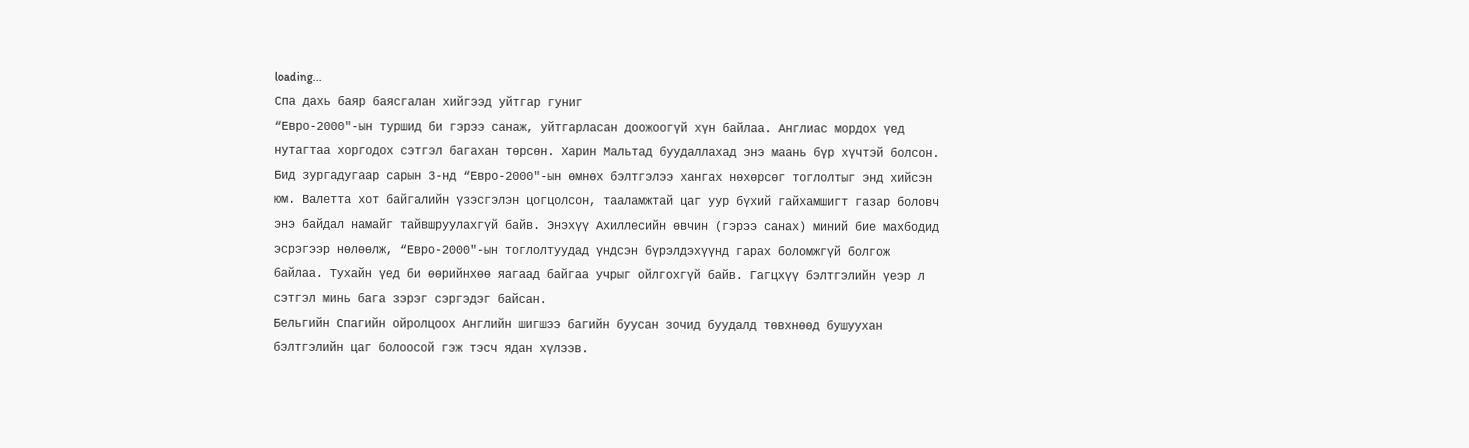loading...
Спа дахь баяр баясгалан хийгээд уйтгар гуниг
“Евро-2000″-ын туршид би гэрээ санаж, уйтгарласан доожоогүй хүн байлаа. Англиас мордох үед нутагтаа хоргодох сэтгэл багахан төрсөн. Харин Мальтад буудаллахад энэ маань бүр хүчтэй болсон. Бид зуpгадугаар сарын 3-нд “Евро-2000″-ын өмнөх бэлтгэлээ хангах нөхөрсөг тоглолтыг энд хийсэн юм. Валетта хот байгалийн үзэсгэлэн цогцолсон, тааламжтай цаг уур бүхий гайхамшигт газар боловч энэ байдал намайг тайвшруулахгүй байв. Энэхүү Ахиллесийн өвчин (гэрээ санах) миний бие махбодид эсрэгээр нөлөөлж, “Евро-2000″-ын тоглолтуудад үндсэн бүрэлдэхүүнд гарах боломжгүй болгож байлаа. Тухайн үед би өөрийнхөө яагаад байгаа учрыг ойлгохгүй байв. Гагцхүү бэлтгэлийн үеэр л сэтгэл минь бага зэрэг сэргэдэг байсан.
Бельгийн Спагийн ойролцоох Английн шигшээ багийн буусан зочид буудалд төвхнөөд бушуухан бэлтгэлийн цаг болоосой гэж тэсч ядан хүлээв.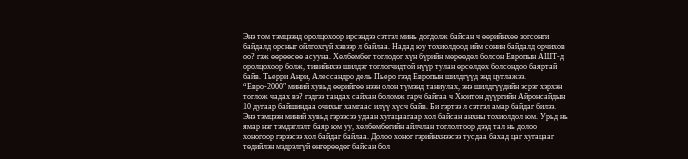Энэ том тэмцээнд оролцохоор ирсэндээ сэтгэл минь догдолж байсан ч өөрийнхөө зогсонги байдалд орсныг ойлгохгүй хэвээр л байлаа. Надад юу тохиолдоод ийм сонин байдалд орчихов оо? гэж өөрөөсөө асууна. Хөлбөмбөг тоглодог хүн бүрийн мөрөөдөл болсон Европын АШТ-д оролцохоор болж, тивийнхээ шилдэг тоглогчидтой нүүр тулан өрсөлдөх болсондоо баяртай байв. Тьерри Анри, Алессандро дель Пьеро гээд Европын шилдгүүд энд цуглажээ. “Евро-2000″ миний хувьд өөрийгөө нээн олон түмэнд таниулах, энэ шилдгүүдийн эсрэг хэрхэн тоглож чадах вэ? гэдгээ тандах сайхан боломж гарч байгаа ч Хюитон дүүргийн Айронсайдын 10 дугаар байшиндаа очихыг хамгаас илүү хүсч байв. Би гэртээ л сэтгэл амар байдаг билээ. Энэ тэмцээн миний хувьд гэрээсээ удаан хугацаагаар хол байсан анхны тохиолдол юм. Урьд нь ямар нэг тэмдэглэлт баяр юм уу, хөлбөмбөгийн айлчлан тоглолтоор дээд тал нь долоо хоногоор гэрээсээ хол байдаг байлаа. Долоо хоног гэрийнхнээсээ тусдаа бахад цаг хугацааг төдийлэн мэдрэлгүй өнгөрөөдөг байсан бол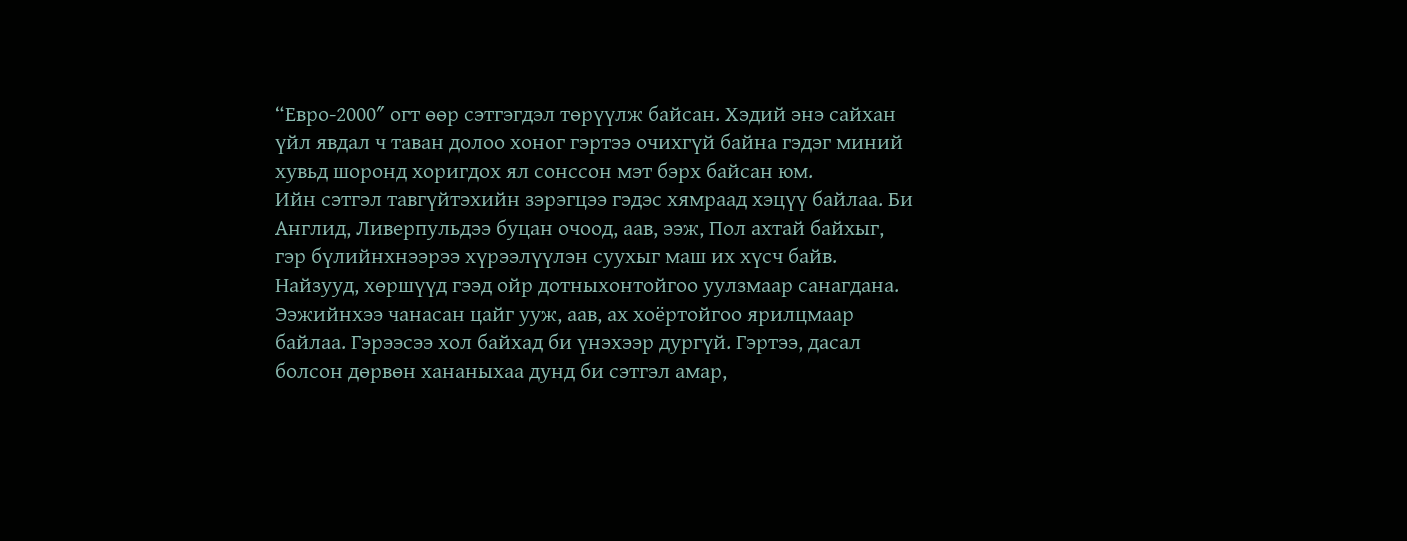“Евро-2000″ огт өөр сэтгэгдэл төрүүлж байсан. Хэдий энэ сайхан үйл явдал ч таван долоо хоног гэртээ очихгүй байна гэдэг миний хувьд шоронд хоригдох ял сонссон мэт бэрх байсан юм.
Ийн сэтгэл тавгүйтэхийн зэрэгцээ гэдэс хямраад хэцүү байлаа. Би Англид, Ливерпульдээ буцан очоод, аав, ээж, Пол ахтай байхыг, гэр бүлийнхнээрээ хүрээлүүлэн суухыг маш их хүсч байв. Найзууд, хөршүүд гээд ойр дотныхонтойгоо уулзмаар санагдана. Ээжийнхээ чанасан цайг ууж, аав, ах хоёртойгоо ярилцмаар байлаа. Гэрээсээ хол байхад би үнэхээр дургүй. Гэртээ, дасал болсон дөрвөн хананыхаа дунд би сэтгэл амар,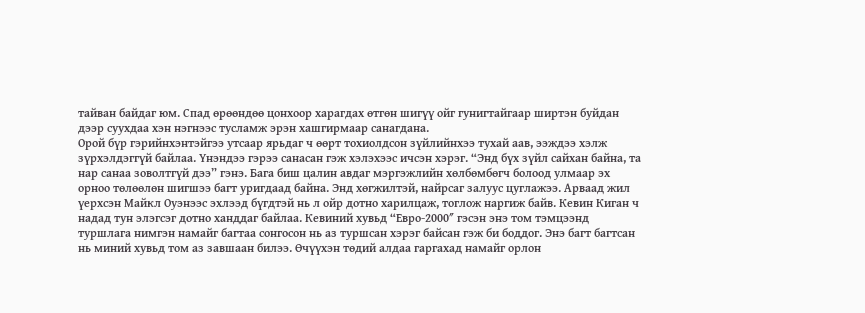тайван байдаг юм. Спад өрөөндөө цонхоор харагдах өтгөн шигүү ойг гунигтайгаар ширтэн буйдан дээр суухдаа хэн нэгнээс тусламж эрэн хашгирмаар санагдана.
Орой бүр гэрийнхэнтэйгээ утсаар ярьдаг ч өөрт тохиолдсон зүйлийнхээ тухай аав, ээждээ хэлж зүрхэлдэггүй байлаа. Үнэндээ гэрээ санасан гэж хэлэхээс ичсэн хэрэг. “Энд бүх зүйл сайхан байна, та нар санаа зоволтгүй дээ” гэнэ. Бага биш цалин авдаг мэргэжлийн хөлбөмбөгч болоод улмаар эх орноо төлөөлөн шигшээ багт уригдаад байна. Энд хөгжилтэй, найрсаг залуус цуглажээ. Арваад жил үерхсэн Майкл Оуэнээс эхлээд бүгдтэй нь л ойр дотно харилцаж, тоглож наргиж байв. Кевин Киган ч надад тун элэгсэг дотно ханддаг байлаа. Кевиний хувьд “Евро-2000″ гэсэн энэ том тэмцээнд туршлага нимгэн намайг багтаа сонгосон нь аз туршсан хэрэг байсан гэж би боддог. Энэ багт багтсан нь миний хувьд том аз завшаан билээ. Өчүүхэн төдий алдаа гаргахад намайг орлон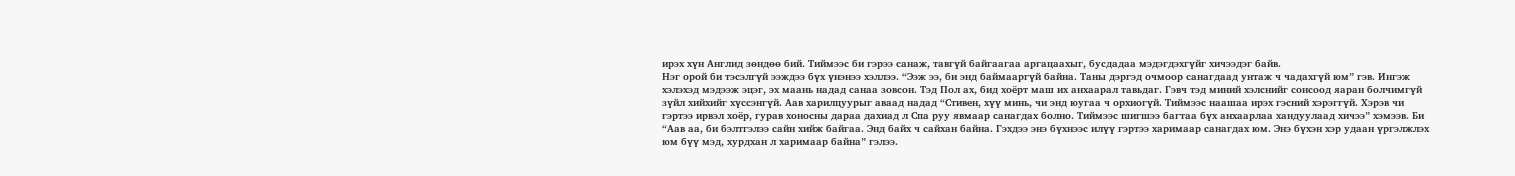ирэх хүн Англид зөндөө бий. Тиймээс би гэрээ санаж, тавгүй байгаагаа аргацаахыг, бусдадаа мэдэгдэхгүйг хичээдэг байв.
Нэг орой би тэсэлгүй ээждээ бүх үнэнээ хэллээ. “Ээж ээ, би энд баймааргүй байна. Таны дэргэд очмоор санагдаад унтаж ч чадахгүй юм” гэв. Ингэж хэлэхэд мэдээж эцэг, эх маань надад санаа зовсон. Тэд Пол ах, бид хоёрт маш их анхаарал тавьдаг. Гэвч тэд миний хэлснийг сонсоод яаран болчимгүй зүйл хийхийг хүссэнгүй. Аав харилцуурыг аваад надад “Стивен, хүү минь, чи энд юугаа ч орхиогүй. Тиймээс наашаа ирэх гэсний хэрэггүй. Хэрэв чи гэртээ ирвэл хоёр, гурав хоносны дараа дахиад л Спа руу явмаар санагдах болно. Тиймээс шигшээ багтаа бүх анхаарлаа хандуулаад хичээ” хэмээв. Би “Аав аа, би бэлтгэлээ сайн хийж байгаа. Энд байх ч сайхан байна. Гэхдээ энэ бүхнээс илүү гэртээ харимаар санагдах юм. Энэ бүхэн хэр удаан үргэлжлэх юм бүү мэд, хурдхан л харимаар байна” гэлээ.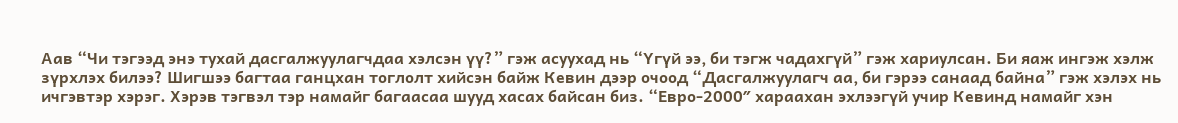Аав “Чи тэгээд энэ тухай дасгалжуулагчдаа хэлсэн үү?” гэж асуухад нь “Үгүй ээ, би тэгж чадахгүй” гэж хариулсан. Би яаж ингэж хэлж зүрхлэх билээ? Шигшээ багтаа ганцхан тоглолт хийсэн байж Кевин дээр очоод “Дасгалжуулагч аа, би гэрээ санаад байна” гэж хэлэх нь ичгэвтэр хэрэг. Хэрэв тэгвэл тэр намайг багаасаа шууд хасах байсан биз. “Евро-2000″ хараахан эхлээгүй учир Кевинд намайг хэн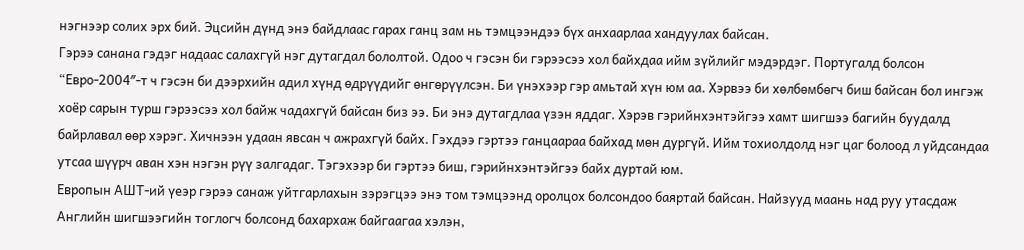нэгнээр солих эрх бий. Эцсийн дүнд энэ байдлаас гарах ганц зам нь тэмцээндээ бүх анхаарлаа хандуулах байсан.
Гэрээ санана гэдэг надаас салахгүй нэг дутагдал бололтой. Одоо ч гэсэн би гэрээсээ хол байхдаа ийм зүйлийг мэдэрдэг. Португалд болсон “Евро-2004″-т ч гэсэн би дээрхийн адил хүнд өдрүүдийг өнгөрүүлсэн. Би үнэхээр гэр амьтай хүн юм аа. Хэрвээ би хөлбөмбөгч биш байсан бол ингэж хоёр сарын турш гэрээсээ хол байж чадахгүй байсан биз ээ. Би энэ дутагдлаа үзэн яддаг. Хэрэв гэрийнхэнтэйгээ хамт шигшээ багийн буудалд байрлавал өөр хэрэг. Хичнээн удаан явсан ч ажрахгүй байх. Гэхдээ гэртээ ганцаараа байхад мөн дургүй. Ийм тохиолдолд нэг цаг болоод л уйдсандаа утсаа шүүрч аван хэн нэгэн рүү залгадаг. Тэгэхээр би гэртээ биш, гэрийнхэнтэйгээ байх дуртай юм.
Европын АШТ-ий үеэр гэрээ санаж уйтгарлахын зэрэгцээ энэ том тэмцээнд оролцох болсондоо баяртай байсан. Найзууд маань над руу утасдаж Английн шигшээгийн тоглогч болсонд бахархаж байгаагаа хэлэн,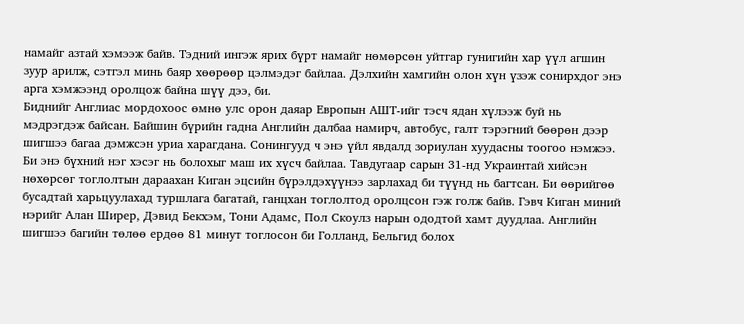намайг азтай хэмээж байв. Тэдний ингэж ярих бүрт намайг нөмөрсөн уйтгар гунигийн хар үүл агшин зуур арилж, сэтгэл минь баяр хөөрөөр цэлмэдэг байлаа. Дэлхийн хамгийн олон хүн үзэж сонирхдог энэ арга хэмжээнд оролцож байна шүү дээ, би.
Биднийг Англиас мордохоос өмнө улс орон даяар Европын АШТ-ийг тэсч ядан хүлээж буй нь мэдрэгдэж байсан. Байшин бүрийн гадна Английн далбаа намирч, автобус, галт тэрэгний бөөрөн дээр шигшээ багаа дэмжсэн уриа харагдана. Сонингууд ч энэ үйл явдалд зориулан хуудасны тоогоо нэмжээ. Би энэ бүхний нэг хэсэг нь болохыг маш их хүсч байлаа. Тавдугаар сарын 31-нд Украинтай хийсэн нөхөрсөг тоглолтын дараахан Киган эцсийн бүрэлдэхүүнээ зарлахад би түүнд нь багтсан. Би өөрийгөө бусадтай харьцуулахад туршлага багатай, ганцхан тоглолтод оролцсон гэж голж байв. Гэвч Киган миний нэрийг Алан Ширер, Дэвид Бекхэм, Тони Адамс, Пол Скоулз нарын ододтой хамт дуудлаа. Английн шигшээ багийн төлөө ердөө 81 минут тоглосон би Голланд, Бельгид болох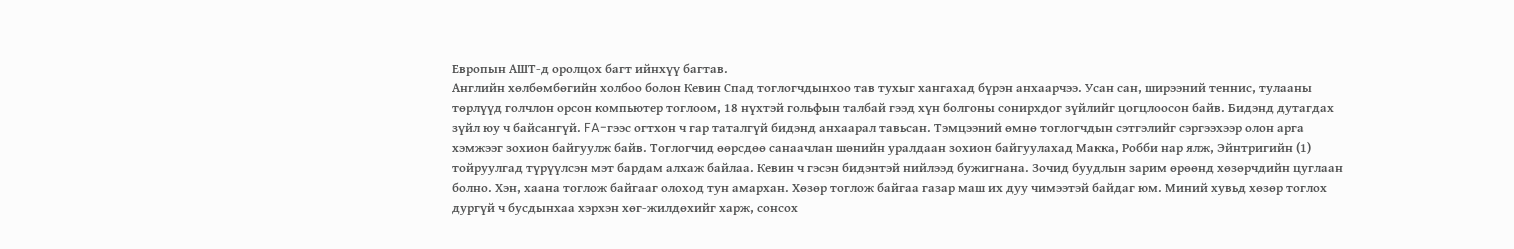Европын АШТ-д оролцох багт ийнхүү багтав.
Английн хөлбөмбөгийн холбоо болон Кевин Спад тоглогчдынхоо тав тухыг хангахад бүрэн анхаарчээ. Усан сан, ширээний теннис, тулааны төрлүүд голчлон орсон компьютер тоглоом, 18 нүхтэй гольфын талбай гээд хүн болгоны сонирхдог зүйлийг цогцлоосон байв. Бидэнд дутагдах зүйл юу ч байсангүй. FA-гээс огтхон ч гар таталгүй бидэнд анхаарал тавьсан. Тэмцээний өмнө тоглогчдын сэтгэлийг сэргээхээр олон арга хэмжээг зохион байгуулж байв. Тоглогчид өөрсдөө санаачлан шөнийн уралдаан зохион байгуулахад Макка, Робби нар ялж, Эйнтригийн (1) тойруулгад түрүүлсэн мэт бардам алхаж байлаа. Кевин ч гэсэн бидэнтэй нийлээд бужигнана. Зочид буудлын зарим өрөөнд хөзөрчдийн цуглаан болно. Хэн, хаана тоглож байгааг олоход тун амархан. Хөзөр тоглож байгаа газар маш их дуу чимээтэй байдаг юм. Миний хувьд хөзөр тоглох дургүй ч бусдынхаа хэрхэн хөг-жилдөхийг харж, сонсох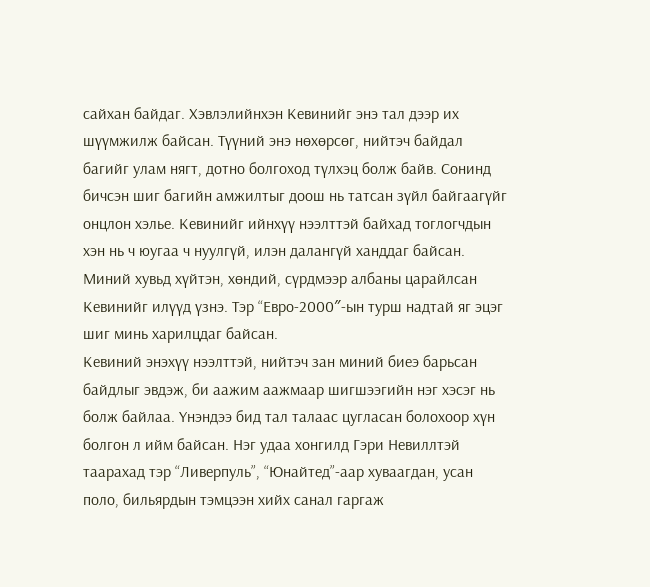сайхан байдаг. Хэвлэлийнхэн Кевинийг энэ тал дээр их шүүмжилж байсан. Түүний энэ нөхөрсөг, нийтэч байдал багийг улам нягт, дотно болгоход түлхэц болж байв. Сонинд бичсэн шиг багийн амжилтыг доош нь татсан зүйл байгаагүйг онцлон хэлье. Кевинийг ийнхүү нээлттэй байхад тоглогчдын хэн нь ч юугаа ч нуулгүй, илэн далангүй ханддаг байсан. Миний хувьд хүйтэн, хөндий, сүрдмээр албаны царайлсан Кевинийг илүүд үзнэ. Тэр “Евро-2000″-ын турш надтай яг эцэг шиг минь харилцдаг байсан.
Кевиний энэхүү нээлттэй, нийтэч зан миний биеэ барьсан байдлыг эвдэж, би аажим аажмаар шигшээгийн нэг хэсэг нь болж байлаа. Үнэндээ бид тал талаас цугласан болохоор хүн болгон л ийм байсан. Нэг удаа хонгилд Гэри Невиллтэй таарахад тэр “Ливерпуль”, “Юнайтед”-аар хуваагдан, усан поло, бильярдын тэмцээн хийх санал гаргаж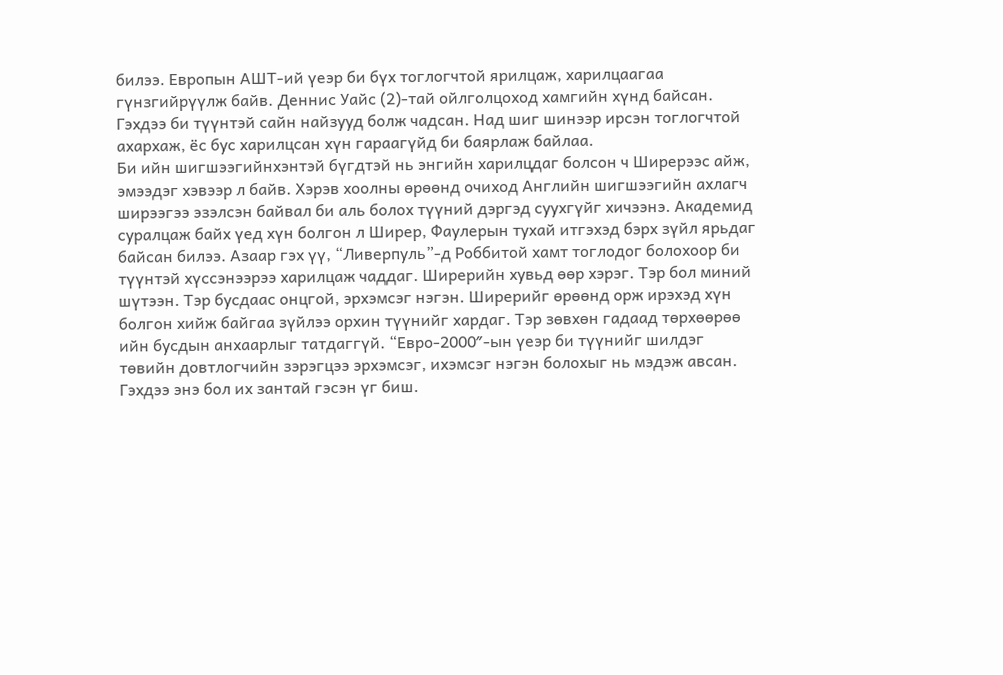билээ. Европын АШТ-ий үеэр би бүх тоглогчтой ярилцаж, харилцаагаа гүнзгийрүүлж байв. Деннис Уайс (2)-тай ойлголцоход хамгийн хүнд байсан. Гэхдээ би түүнтэй сайн найзууд болж чадсан. Над шиг шинээр ирсэн тоглогчтой ахархаж, ёс бус харилцсан хүн гараагүйд би баярлаж байлаа.
Би ийн шигшээгийнхэнтэй бүгдтэй нь энгийн харилцдаг болсон ч Ширерээс айж, эмээдэг хэвээр л байв. Хэрэв хоолны өрөөнд очиход Английн шигшээгийн ахлагч ширээгээ эзэлсэн байвал би аль болох түүний дэргэд суухгүйг хичээнэ. Академид суралцаж байх үед хүн болгон л Ширер, Фаулерын тухай итгэхэд бэрх зүйл ярьдаг байсан билээ. Азаар гэх үү, “Ливерпуль”-д Роббитой хамт тоглодог болохоор би түүнтэй хүссэнээрээ харилцаж чаддаг. Ширерийн хувьд өөр хэрэг. Тэр бол миний шүтээн. Тэр бусдаас онцгой, эрхэмсэг нэгэн. Ширерийг өрөөнд орж ирэхэд хүн болгон хийж байгаа зүйлээ орхин түүнийг хардаг. Тэр зөвхөн гадаад төрхөөрөө ийн бусдын анхаарлыг татдаггүй. “Евро-2000″-ын үеэр би түүнийг шилдэг төвийн довтлогчийн зэрэгцээ эрхэмсэг, ихэмсэг нэгэн болохыг нь мэдэж авсан. Гэхдээ энэ бол их зантай гэсэн үг биш.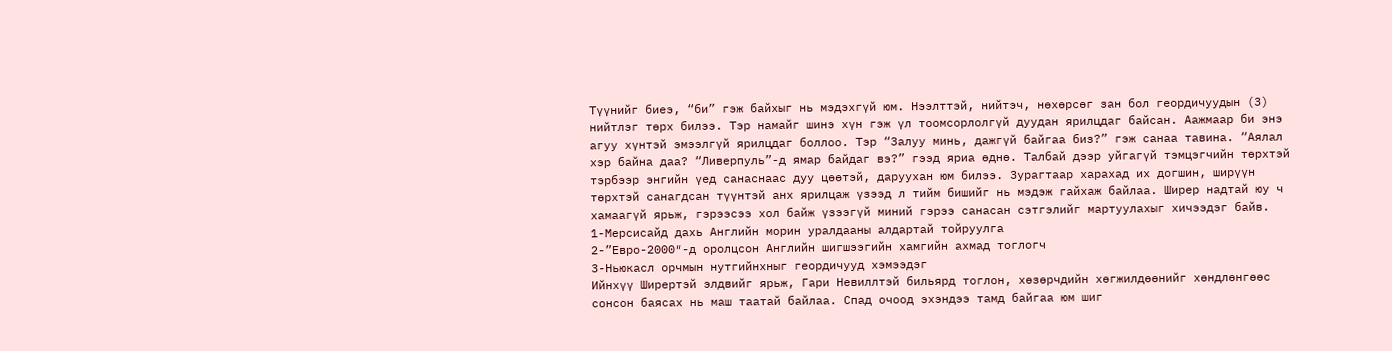Түүнийг биеэ, “би” гэж байхыг нь мэдэхгүй юм. Нээлттэй, нийтэч, нөхөрсөг зан бол геордичуудын (3) нийтлэг төрх билээ. Тэр намайг шинэ хүн гэж үл тоомсорлолгүй дуудан ярилцдаг байсан. Аажмаар би энэ агуу хүнтэй эмээлгүй ярилцдаг боллоо. Тэр “Залуу минь, дажгүй байгаа биз?” гэж санаа тавина. “Аялал хэр байна даа? “Ливерпуль”-д ямар байдаг вэ?” гээд яриа өднө. Талбай дээр уйгагүй тэмцэгчийн төрхтэй тэрбээр энгийн үед санаснаас дуу цөөтэй, даруухан юм билээ. Зурагтаар харахад их догшин, ширүүн төрхтэй санагдсан түүнтэй анх ярилцаж үзээд л тийм бишийг нь мэдэж гайхаж байлаа. Ширер надтай юу ч хамаагүй ярьж, гэрээсээ хол байж үзээгүй миний гэрээ санасан сэтгэлийг мартуулахыг хичээдэг байв.
1-Мерсисайд дахь Английн морин уралдааны алдартай тойруулга
2-”Евро-2000″-д оролцсон Английн шигшээгийн хамгийн ахмад тоглогч
3-Ньюкасл орчмын нутгийнхныг геордичууд хэмээдэг
Ийнхүү Ширертэй элдвийг ярьж, Гари Невиллтэй бильярд тоглон, хөзөрчдийн хөгжилдөөнийг хөндлөнгөөс сонсон баясах нь маш таатай байлаа. Спад очоод эхэндээ тамд байгаа юм шиг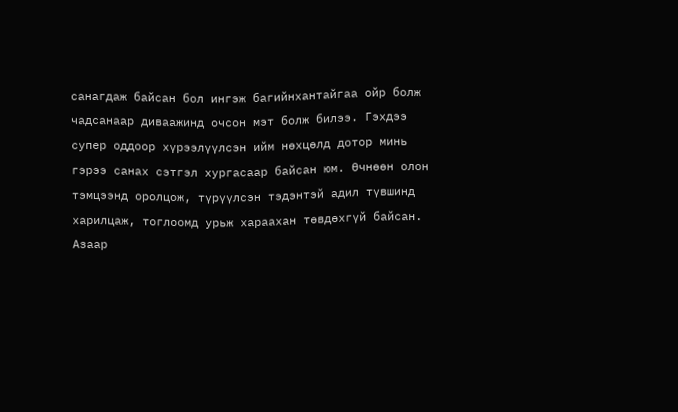санагдаж байсан бол ингэж багийнхантайгаа ойр болж чадсанаар диваажинд очсон мэт болж билээ. Гэхдээ супер оддоор хүрээлүүлсэн ийм нөхцөлд дотор минь гэрээ санах сэтгэл хургасаар байсан юм. Өчнөөн олон тэмцээнд оролцож, түрүүлсэн тэдэнтэй адил түвшинд харилцаж, тоглоомд урьж хараахан төвдөхгүй байсан.
Азаар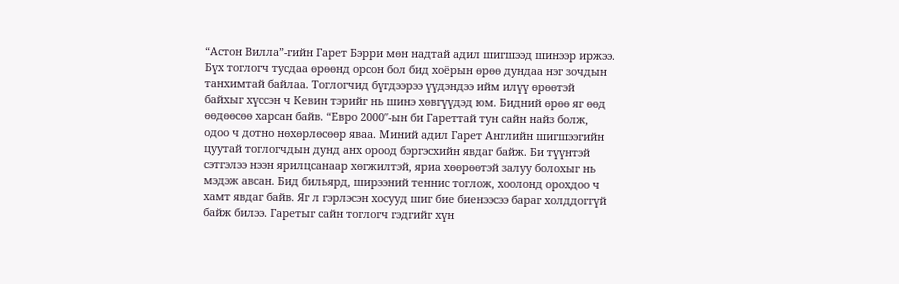“Астон Вилла”-гийн Гарет Бэрри мөн надтай адил шигшээд шинээр иржээ. Бүх тоглогч тусдаа өрөөнд орсон бол бид хоёрын өрөө дундаа нэг зочдын танхимтай байлаа. Тоглогчид бүгдээрээ үүдэндээ ийм илүү өрөөтэй байхыг хүссэн ч Кевин тэрийг нь шинэ хөвгүүдэд юм. Бидний өрөө яг өөд өөдөөсөө харсан байв. “Евро 2000″-ын би Гареттай тун сайн найз болж, одоо ч дотно нөхөрлөсөөр яваа. Миний адил Гарет Английн шигшээгийн цуутай тоглогчдын дунд анх ороод бэргэсхийн явдаг байж. Би түүнтэй сэтгэлээ нээн ярилцсанаар хөгжилтэй, яриа хөөрөөтэй залуу болохыг нь мэдэж авсан. Бид бильярд, ширээний теннис тоглож, хоолонд орохдоо ч хамт явдаг байв. Яг л гэрлэсэн хосууд шиг бие биенээсээ бараг холддоггүй байж билээ. Гаретыг сайн тоглогч гэдгийг хүн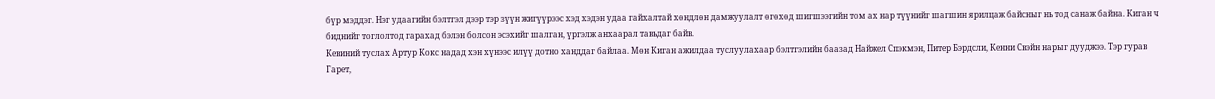бүр мэддэг. Нэг удаагийн бэлтгэл дээр тэр зүүн жигүүрээс хэд хэдэн удаа гайхалтай хөндлөн дамжуулалт өгөхөд шигшээгийн том ах нар түүнийг шагшин ярилцаж байсныг нь тод санаж байна. Киган ч биднийг тоглолтод гарахад бэлэн болсон эсэхийг шалган, үргэлж анхаарал тавьдаг байв.
Кевиний туслах Артур Кокс надад хэн хүнээс илүү дотно ханддаг байлаа. Мөн Киган ажилдаа туслуулахаар бэлтгэлийн баазад Найжел Спэкмэн, Питер Бэрдсли, Кенни Свэйн нарыг дууджээ. Тэр гурав Гарет,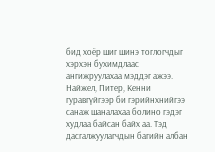бид хоёр шиг шинэ тоглогчдыг хэрхэн бухимдлаас ангижруулахаа мэддэг ажээ. Найжел, Питер, Кенни гуравгүйгээр би гэрийнхнийгээ санаж шаналахаа болино гэдэг худлаа байсан байх аа. Тэд дасгалжуулагчдын багийн албан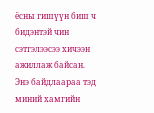ёсны гишүүн биш ч бидэнтэй чин сэтгэлээсээ хичээн ажиллаж байсан. Энэ байдлаараа тэд миний хамгийн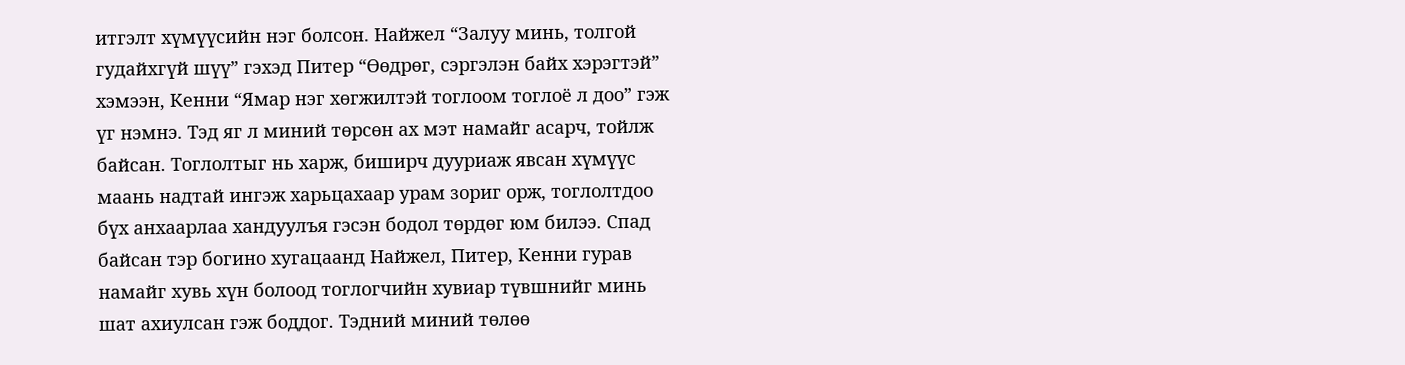итгэлт хүмүүсийн нэг болсон. Найжел “Залуу минь, толгой гудайхгүй шүү” гэхэд Питер “Өөдрөг, сэргэлэн байх хэрэгтэй” хэмээн, Кенни “Ямар нэг хөгжилтэй тоглоом тоглоё л доо” гэж үг нэмнэ. Тэд яг л миний төрсөн ах мэт намайг асарч, тойлж байсан. Тоглолтыг нь харж, биширч дууриаж явсан хүмүүс маань надтай ингэж харьцахаар урам зориг орж, тоглолтдоо бүх анхаарлаа хандуулъя гэсэн бодол төрдөг юм билээ. Спад байсан тэр богино хугацаанд Найжел, Питер, Кенни гурав намайг хувь хүн болоод тоглогчийн хувиар түвшнийг минь шат ахиулсан гэж боддог. Тэдний миний төлөө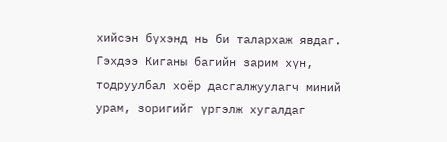хийсэн бүхэнд нь би талархаж явдаг.
Гэхдээ Киганы багийн зарим хүн, тодруулбал хоёр дасгалжуулагч миний урам, зоригийг үргэлж хугалдаг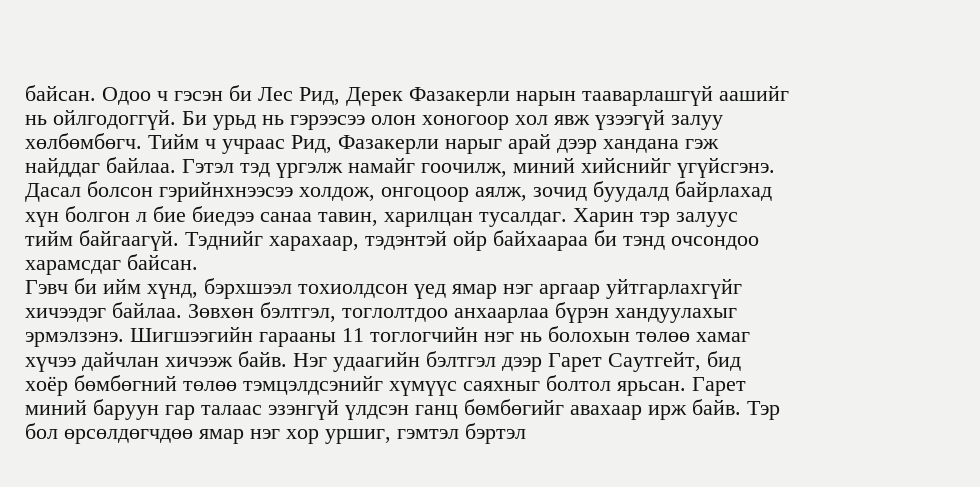байсан. Одоо ч гэсэн би Лес Рид, Дерек Фазакерли нарын тааварлашгүй аашийг нь ойлгодоггүй. Би урьд нь гэрээсээ олон хоногоор хол явж үзээгүй залуу хөлбөмбөгч. Тийм ч учраас Рид, Фазакерли нарыг арай дээр хандана гэж найддаг байлаа. Гэтэл тэд үргэлж намайг гоочилж, миний хийснийг үгүйсгэнэ. Дасал болсон гэрийнхнээсээ холдож, онгоцоор аялж, зочид буудалд байрлахад хүн болгон л бие биедээ санаа тавин, харилцан тусалдаг. Харин тэр залуус тийм байгаагүй. Тэднийг харахаар, тэдэнтэй ойр байхаараа би тэнд очсондоо харамсдаг байсан.
Гэвч би ийм хүнд, бэрхшээл тохиолдсон үед ямар нэг аргаар уйтгарлахгүйг хичээдэг байлаа. Зөвхөн бэлтгэл, тоглолтдоо анхаарлаа бүрэн хандуулахыг эрмэлзэнэ. Шигшээгийн гарааны 11 тоглогчийн нэг нь болохын төлөө хамаг хүчээ дайчлан хичээж байв. Нэг удаагийн бэлтгэл дээр Гарет Саутгейт, бид хоёр бөмбөгний төлөө тэмцэлдсэнийг хүмүүс саяхныг болтол ярьсан. Гарет миний баруун гар талаас эзэнгүй үлдсэн ганц бөмбөгийг авахаар ирж байв. Тэр бол өрсөлдөгчдөө ямар нэг хор уршиг, гэмтэл бэртэл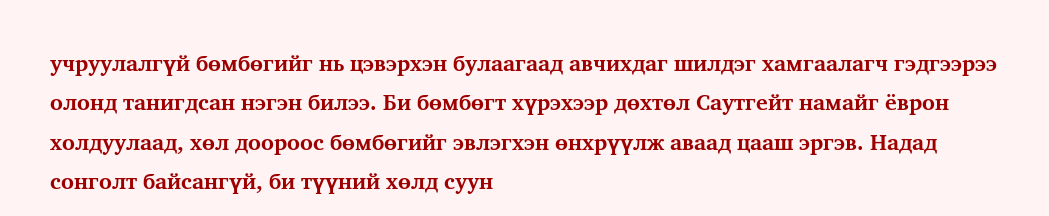учруулалгүй бөмбөгийг нь цэвэрхэн булаагаад авчихдаг шилдэг хамгаалагч гэдгээрээ олонд танигдсан нэгэн билээ. Би бөмбөгт хүрэхээр дөхтөл Саутгейт намайг ёврон холдуулаад, хөл доороос бөмбөгийг эвлэгхэн өнхрүүлж аваад цааш эргэв. Надад сонголт байсангүй, би түүний хөлд суун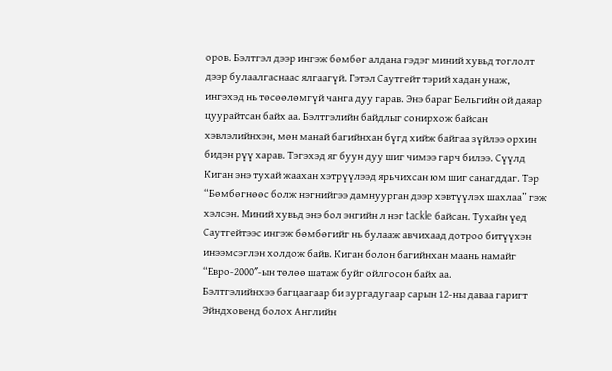оров. Бэлтгэл дээр ингэж бөмбөг алдана гэдэг миний хувьд тоглолт дээр булаалгаснаас ялгаагүй. Гэтэл Саутгейт тэрий хадан унаж, ингэхэд нь төсөөлөмгүй чанга дуу гарав. Энэ бараг Бельгийн ой даяар цуурайтсан байх аа. Бэлтгэлийн байдлыг сонирхож байсан хэвлэлийнхэн, мөн манай багийнхан бүгд хийж байгаа зүйлээ орхин бидэн рүү харав. Тэгэхэд яг буун дуу шиг чимээ гарч билээ. Сүүлд Киган энэ тухай жаахан хэтрүүлээд ярьчихсан юм шиг санагддаг. Тэр “Бөмбөгнөөс болж нэгнийгээ дамнуурган дээр хэвтүүлэх шахлаа” гэж хэлсэн. Миний хувьд энэ бол энгийн л нэг tackle байсан. Тухайн үед Саутгейтээс ингэж бөмбөгийг нь булааж авчихаад дотроо битүүхэн инээмсэглэн холдож байв. Киган болон багийнхан маань намайг “Евро-2000″-ын төлөө шатаж буйг ойлгосон байх аа.
Бэлтгэлийнхээ багцаагаар би зургадугаар сарын 12-ны даваа гаригт Эйндховенд болох Английн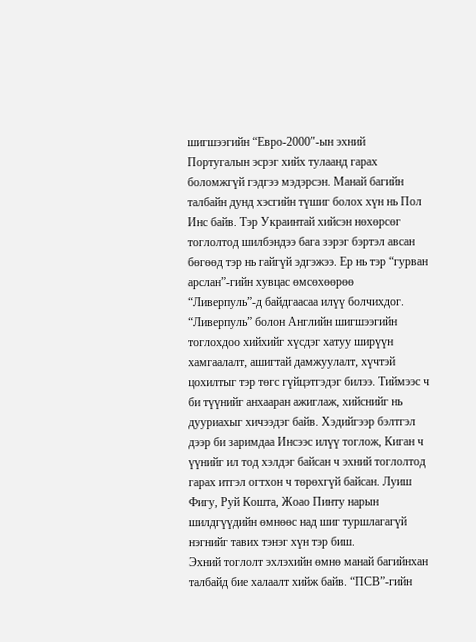шигшээгийн “Евро-2000″-ын эхний Португалын эсрэг хийх тулаанд гарах боломжгүй гэдгээ мэдэрсэн. Манай багийн талбайн дунд хэсгийн түшиг болох хүн нь Пол Инс байв. Тэр Украинтай хийсэн нөхөрсөг тоглолтод шилбэндээ бага зэрэг бэртэл авсан бөгөөд тэр нь гайгүй эдгэжээ. Ер нь тэр “гурван арслан”-гийн хувцас өмсөхөөрөө “Ливерпуль”-д байдгаасаа илүү болчихдог. “Ливерпуль” болон Английн шигшээгийн тоглохдоо хийхийг хүсдэг хатуу ширүүн хамгаалалт, ашигтай дамжуулалт, хүчтэй цохилтыг тэр төгс гүйцэтгэдэг билээ. Тиймээс ч би түүнийг анхааран ажиглаж, хийснийг нь дууриахыг хичээдэг байв. Хэдийгээр бэлтгэл дээр би заримдаа Инсээс илүү тоглож, Киган ч үүнийг ил тод хэлдэг байсан ч эхний тоглолтод гарах итгэл огтхон ч төрөхгүй байсан. Луиш Фигу, Руй Кошта, Жоао Пинту нарын шилдгүүдийн өмнөөс над шиг туршлагагүй нэгнийг тавих тэнэг хүн тэр биш.
Эхний тоглолт эхлэхийн өмнө манай багийнхан талбайд бие халаалт хийж байв. “ПСВ”-гийн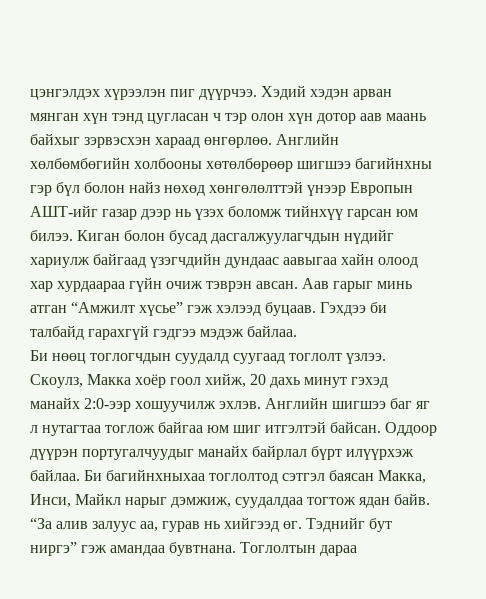цэнгэлдэх хүрээлэн пиг дүүрчээ. Хэдий хэдэн арван мянган хүн тэнд цугласан ч тэр олон хүн дотор аав маань байхыг зэрвэсхэн хараад өнгөрлөө. Английн хөлбөмбөгийн холбооны хөтөлбөрөөр шигшээ багийнхны гэр бүл болон найз нөхөд хөнгөлөлттэй үнээр Европын АШТ-ийг газар дээр нь үзэх боломж тийнхүү гарсан юм билээ. Киган болон бусад дасгалжуулагчдын нүдийг хариулж байгаад үзэгчдийн дундаас аавыгаа хайн олоод хар хурдаараа гүйн очиж тэврэн авсан. Аав гарыг минь атган “Амжилт хүсье” гэж хэлээд буцаав. Гэхдээ би талбайд гарахгүй гэдгээ мэдэж байлаа.
Би нөөц тоглогчдын суудалд суугаад тоглолт үзлээ. Скоулз, Макка хоёр гоол хийж, 20 дахь минут гэхэд манайх 2:0-ээр хошуучилж эхлэв. Английн шигшээ баг яг л нутагтаа тоглож байгаа юм шиг итгэлтэй байсан. Оддоор дүүрэн португалчуудыг манайх байрлал бүрт илүүрхэж байлаа. Би багийнхныхаа тоглолтод сэтгэл баясан Макка, Инси, Майкл нарыг дэмжиж, суудалдаа тогтож ядан байв. “За алив залуус аа, гурав нь хийгээд өг. Тэднийг бут ниргэ” гэж амандаа бувтнана. Тоглолтын дараа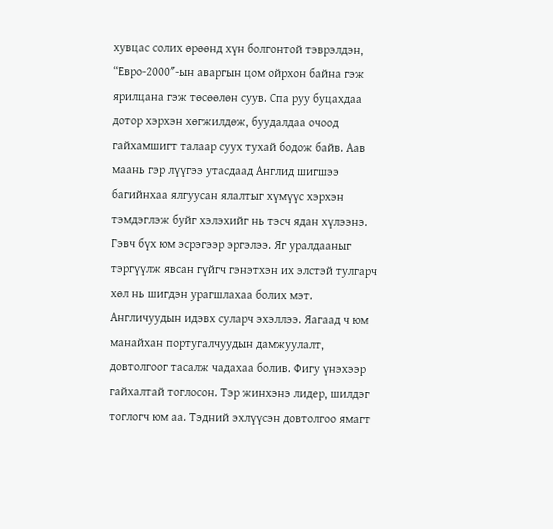хувцас солих өрөөнд хүн болгонтой тэврэлдэн, “Евро-2000″-ын аваргын цом ойрхон байна гэж ярилцана гэж төсөөлөн суув. Спа руу буцахдаа дотор хэрхэн хөгжилдөж, буудалдаа очоод гайхамшигт талаар суух тухай бодож байв. Аав маань гэр лүүгээ утасдаад Англид шигшээ багийнхаа ялгуусан ялалтыг хүмүүс хэрхэн тэмдэглэж буйг хэлэхийг нь тэсч ядан хүлээнэ.
Гэвч бүх юм эсрэгээр эргэлээ. Яг уралдааныг тэргүүлж явсан гүйгч гэнэтхэн их элстэй тулгарч хөл нь шигдэн урагшлахаа болих мэт. Англичуудын идэвх суларч эхэллээ. Яагаад ч юм манайхан португалчуудын дамжуулалт, довтолгоог тасалж чадахаа болив. Фигу үнэхээр гайхалтай тоглосон. Тэр жинхэнэ лидер, шилдэг тоглогч юм аа. Тэдний эхлүүсэн довтолгоо ямагт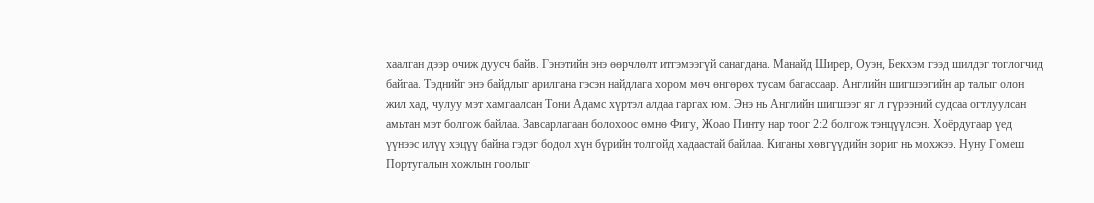хаалган дээр очиж дуусч байв. Гэнэтийн энэ өөрчлөлт итгэмээгүй санагдана. Манайд Ширер, Оуэн, Бекхэм гээд шилдэг тоглогчид байгаа. Тэднийг энэ байдлыг арилгана гэсэн найдлага хором мөч өнгөрөх тусам багассаар. Английн шигшээгийн ар талыг олон жил хад, чулуу мэт хамгаалсан Тони Адамс хүртэл алдаа гаргах юм. Энэ нь Английн шигшээг яг л гүрээний судсаа огтлуулсан амьтан мэт болгож байлаа. Завсарлагаан болохоос өмнө Фигу, Жоао Пинту нар тоог 2:2 болгож тэнцүүлсэн. Хоёрдугаар үед үүнээс илүү хэцүү байна гэдэг бодол хүн бүрийн толгойд хадаастай байлаа. Киганы хөвгүүдийн зориг нь мохжээ. Нуну Гомеш Португалын хожлын гоолыг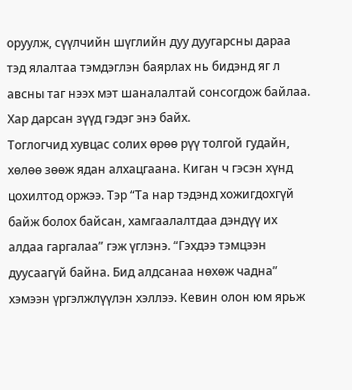оруулж, сүүлчийн шүглийн дуу дуугарсны дараа тэд ялалтаа тэмдэглэн баярлах нь бидэнд яг л авсны таг нээх мэт шаналалтай сонсогдож байлаа. Хар дарсан зүүд гэдэг энэ байх.
Тоглогчид хувцас солих өрөө рүү толгой гудайн, хөлөө зөөж ядан алхацгаана. Киган ч гэсэн хүнд цохилтод оржээ. Тэр “Та нар тэдэнд хожигдохгүй байж болох байсан, хамгаалалтдаа дэндүү их алдаа гаргалаа” гэж үглэнэ. “Гэхдээ тэмцээн дуусаагүй байна. Бид алдсанаа нөхөж чадна” хэмээн үргэлжлүүлэн хэллээ. Кевин олон юм ярьж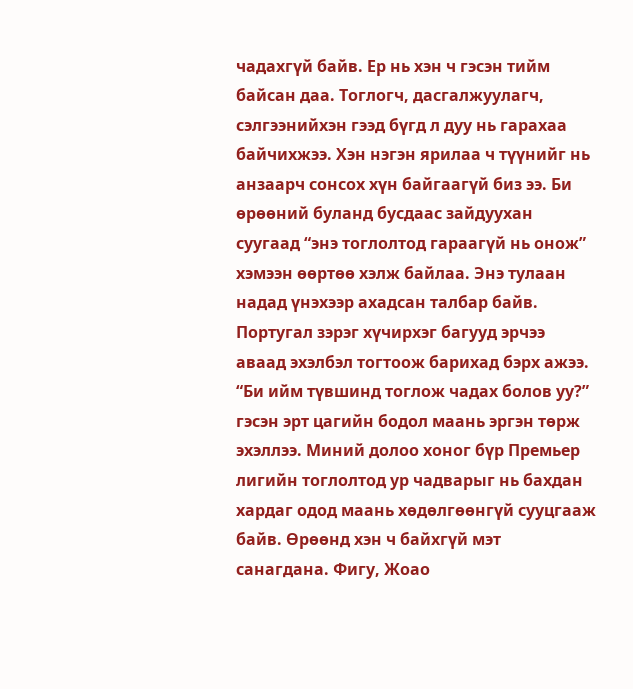чадахгүй байв. Ер нь хэн ч гэсэн тийм байсан даа. Тоглогч, дасгалжуулагч, сэлгээнийхэн гээд бүгд л дуу нь гарахаа байчихжээ. Хэн нэгэн ярилаа ч түүнийг нь анзаарч сонсох хүн байгаагүй биз ээ. Би өрөөний буланд бусдаас зайдуухан суугаад “энэ тоглолтод гараагүй нь онож” хэмээн өөртөө хэлж байлаа. Энэ тулаан надад үнэхээр ахадсан талбар байв. Португал зэрэг хүчирхэг багууд эрчээ аваад эхэлбэл тогтоож барихад бэрх ажээ. “Би ийм түвшинд тоглож чадах болов уу?” гэсэн эрт цагийн бодол маань эргэн төрж эхэллээ. Миний долоо хоног бүр Премьер лигийн тоглолтод ур чадварыг нь бахдан хардаг одод маань хөдөлгөөнгүй сууцгааж байв. Өрөөнд хэн ч байхгүй мэт санагдана. Фигу, Жоао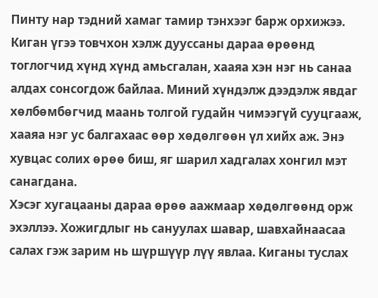Пинту нар тэдний хамаг тамир тэнхээг барж орхижээ. Киган үгээ товчхон хэлж дууссаны дараа өрөөнд тоглогчид хүнд хүнд амьсгалан, хааяа хэн нэг нь санаа алдах сонсогдож байлаа. Миний хүндэлж дээдэлж явдаг хөлбөмбөгчид маань толгой гудайн чимээгүй сууцгааж, хааяа нэг ус балгахаас өөр хөдөлгөөн үл хийх аж. Энэ хувцас солих өрөө биш, яг шарил хадгалах хонгил мэт санагдана.
Хэсэг хугацааны дараа өрөө аажмаар хөдөлгөөнд орж эхэллээ. Хожигдлыг нь сануулах шавар, шавхайнаасаа салах гэж зарим нь шүршүүр лүү явлаа. Киганы туслах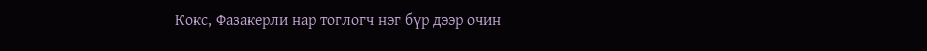Кокс, Фазакерли нар тоглогч нэг бүр дээр очин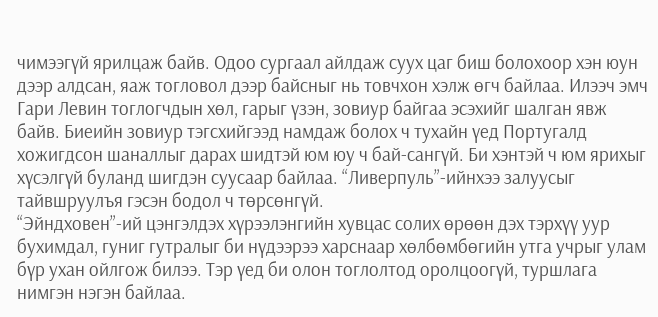чимээгүй ярилцаж байв. Одоо сургаал айлдаж суух цаг биш болохоор хэн юун дээр алдсан, яаж тогловол дээр байсныг нь товчхон хэлж өгч байлаа. Илээч эмч Гари Левин тоглогчдын хөл, гарыг үзэн, зовиур байгаа эсэхийг шалган явж байв. Биеийн зовиур тэгсхийгээд намдаж болох ч тухайн үед Португалд хожигдсон шаналлыг дарах шидтэй юм юу ч бай-сангүй. Би хэнтэй ч юм ярихыг хүсэлгүй буланд шигдэн суусаар байлаа. “Ливерпуль”-ийнхээ залуусыг тайвшруулъя гэсэн бодол ч төрсөнгүй.
“Эйндховен”-ий цэнгэлдэх хүрээлэнгийн хувцас солих өрөөн дэх тэрхүү уур бухимдал, гуниг гутралыг би нүдээрээ харснаар хөлбөмбөгийн утга учрыг улам бүр ухан ойлгож билээ. Тэр үед би олон тоглолтод оролцоогүй, туршлага нимгэн нэгэн байлаа.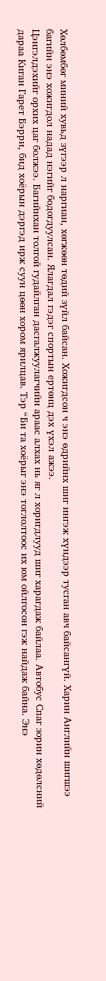Хөлбөмбөг миний хувьд зүгээр л наргиан, хөгжөөн төдий зүйл байсан. Хожигдсон ч энэ өдрийнх шиг ингэж хүндээр тусган авч байсангүй. Харин Английн шигшээ багийн энэ хожигдол надад нэгийг бодогдуулсан. Ялагдал гэдэг спортын ертөнц дэх үхэл ажээ.
Цэнгэлдэхийг орхих цаг болжээ. Багийнхан толгой гудайлган дасгалжуулагчийн араас алхах нь яг л хоригдлууд шиг харагдаж байлаа. Автобус Спаг зорин хөдөлсний дараа Киган Гарет Бэрри, бид хоёрын дэргэд ирж суун цөөн хором ярилцав. Тэр “Би та хоёрыг энэ тоглолтоос их юм ойлгосон гэж найдаж байна. Энэ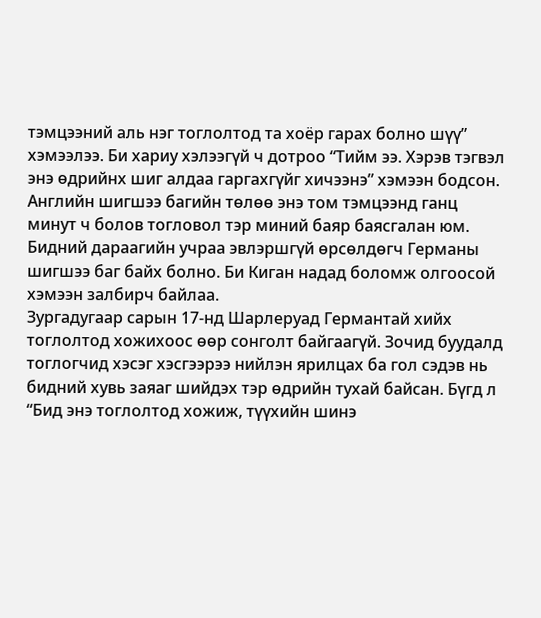тэмцээний аль нэг тоглолтод та хоёр гарах болно шүү” хэмээлээ. Би хариу хэлээгүй ч дотроо “Тийм ээ. Хэрэв тэгвэл энэ өдрийнх шиг алдаа гаргахгүйг хичээнэ” хэмээн бодсон. Английн шигшээ багийн төлөө энэ том тэмцээнд ганц минут ч болов тогловол тэр миний баяр баясгалан юм. Бидний дараагийн учраа эвлэршгүй өрсөлдөгч Германы шигшээ баг байх болно. Би Киган надад боломж олгоосой хэмээн залбирч байлаа.
Зургадугаар сарын 17-нд Шарлеруад Германтай хийх тоглолтод хожихоос өөр сонголт байгаагүй. Зочид буудалд тоглогчид хэсэг хэсгээрээ нийлэн ярилцах ба гол сэдэв нь бидний хувь заяаг шийдэх тэр өдрийн тухай байсан. Бүгд л “Бид энэ тоглолтод хожиж, түүхийн шинэ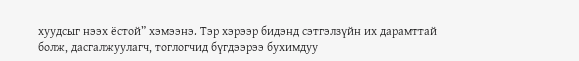хуудсыг нээх ёстой” хэмээнэ. Тэр хэрээр бидэнд сэтгэлзүйн их дарамттай болж, дасгалжуулагч, тоглогчид бүгдээрээ бухимдуу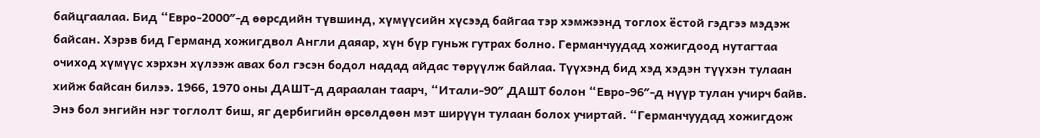байцгаалаа. Бид “Евро-2000″-д өөрсдийн түвшинд, хүмүүсийн хүсээд байгаа тэр хэмжээнд тоглох ёстой гэдгээ мэдэж байсан. Хэрэв бид Германд хожигдвол Англи даяар, хүн бүр гуньж гутрах болно. Германчуудад хожигдоод нутагтаа очиход хүмүүс хэрхэн хүлээж авах бол гэсэн бодол надад айдас төрүүлж байлаа. Түүхэнд бид хэд хэдэн түүхэн тулаан хийж байсан билээ. 1966, 1970 оны ДАШТ-д дараалан таарч, “Итали-90″ ДАШТ болон “Евро-96″-д нүүр тулан учирч байв. Энэ бол энгийн нэг тоглолт биш, яг дербигийн өрсөлдөөн мэт ширүүн тулаан болох учиртай. “Германчуудад хожигдож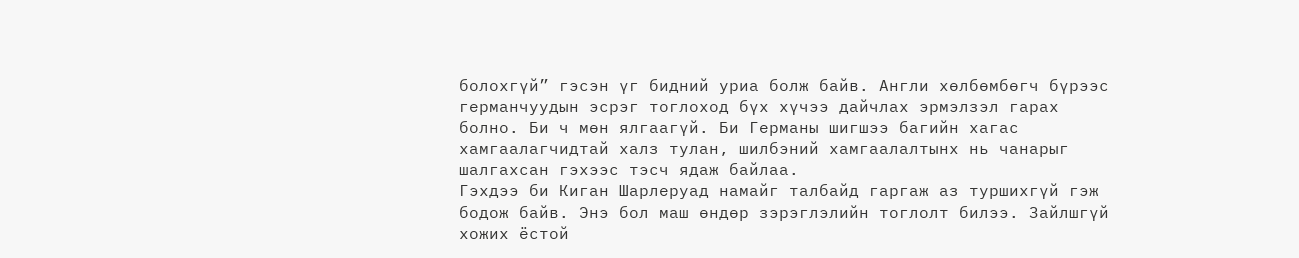болохгүй” гэсэн үг бидний уриа болж байв. Англи хөлбөмбөгч бүрээс германчуудын эсрэг тоглоход бүх хүчээ дайчлах эрмэлзэл гарах болно. Би ч мөн ялгаагүй. Би Германы шигшээ багийн хагас хамгаалагчидтай халз тулан, шилбэний хамгаалалтынх нь чанарыг шалгахсан гэхээс тэсч ядаж байлаа.
Гэхдээ би Киган Шарлеруад намайг талбайд гаргаж аз туршихгүй гэж бодож байв. Энэ бол маш өндөр зэрэглэлийн тоглолт билээ. Зайлшгүй хожих ёстой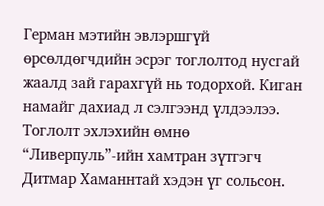Герман мэтийн эвлэршгүй өрсөлдөгчдийн эсрэг тоглолтод нусгай жаалд зай гарахгүй нь тодорхой. Киган намайг дахиад л сэлгээнд үлдээлээ. Тоглолт эхлэхийн өмнө “Ливерпуль”-ийн хамтран зүтгэгч Дитмар Хаманнтай хэдэн үг сольсон.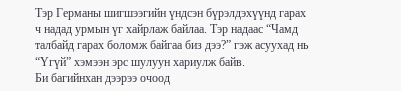Тэр Германы шигшээгийн үндсэн бүрэлдэхүүнд гарах ч надад урмын үг хайрлаж байлаа. Тэр надаас “Чамд талбайд гарах боломж байгаа биз дээ?” гэж асуухад нь “Үгүй” хэмээн эрс шулуун хариулж байв.
Би багийнхан дээрээ очоод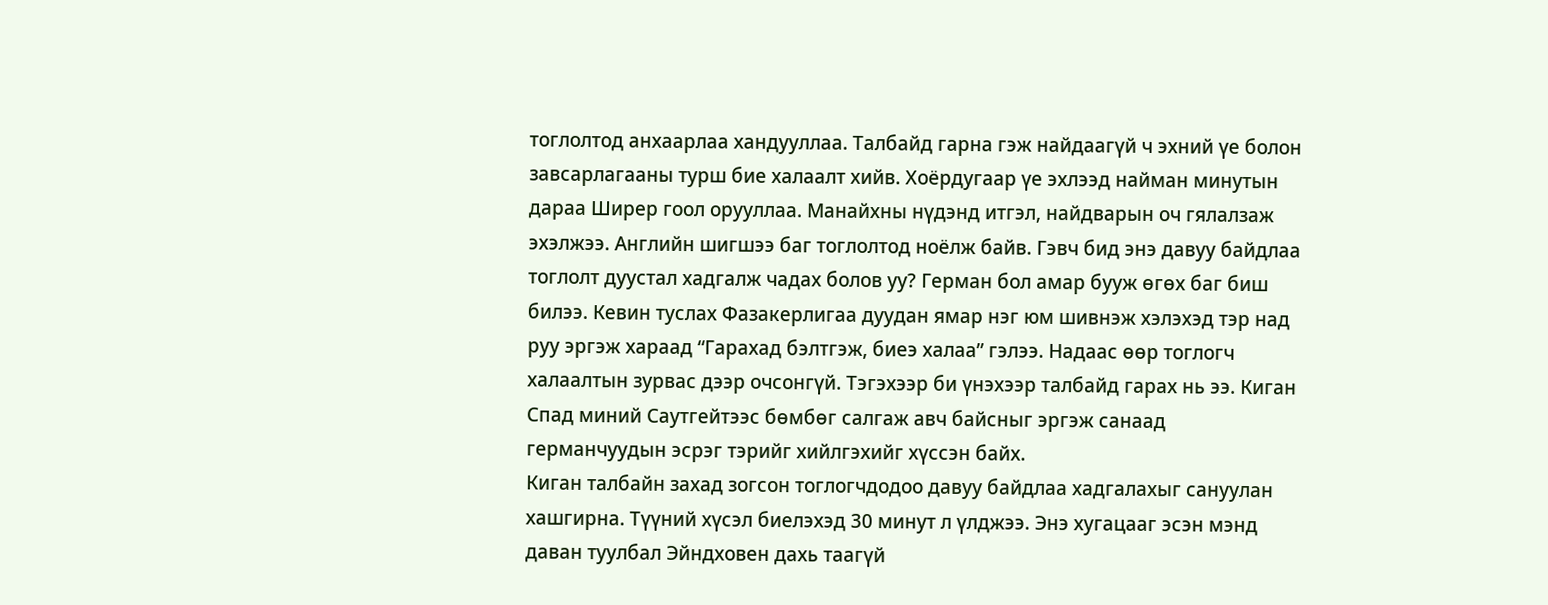тоглолтод анхаарлаа хандууллаа. Талбайд гарна гэж найдаагүй ч эхний үе болон завсарлагааны турш бие халаалт хийв. Хоёрдугаар үе эхлээд найман минутын дараа Ширер гоол орууллаа. Манайхны нүдэнд итгэл, найдварын оч гялалзаж эхэлжээ. Английн шигшээ баг тоглолтод ноёлж байв. Гэвч бид энэ давуу байдлаа тоглолт дуустал хадгалж чадах болов уу? Герман бол амар бууж өгөх баг биш билээ. Кевин туслах Фазакерлигаа дуудан ямар нэг юм шивнэж хэлэхэд тэр над руу эргэж хараад “Гарахад бэлтгэж, биеэ халаа” гэлээ. Надаас өөр тоглогч халаалтын зурвас дээр очсонгүй. Тэгэхээр би үнэхээр талбайд гарах нь ээ. Киган Спад миний Саутгейтээс бөмбөг салгаж авч байсныг эргэж санаад германчуудын эсрэг тэрийг хийлгэхийг хүссэн байх.
Киган талбайн захад зогсон тоглогчдодоо давуу байдлаа хадгалахыг сануулан хашгирна. Түүний хүсэл биелэхэд 30 минут л үлджээ. Энэ хугацааг эсэн мэнд даван туулбал Эйндховен дахь таагүй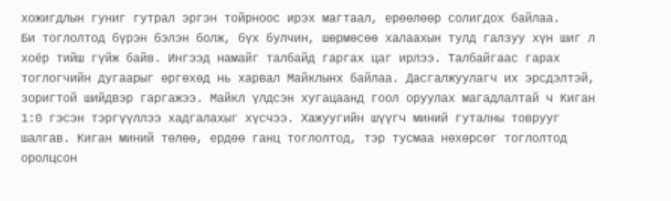хожигдлын гуниг гутрал эргэн тойрноос ирэх магтаал, ерөөлөөр солигдох байлаа.
Би тоглолтод бүрэн бэлэн болж, бүх булчин, шөрмөсөө халаахын тулд галзуу хүн шиг л хоёр тийш гүйж байв. Ингээд намайг талбайд гаргах цаг ирлээ. Талбайгаас гарах тоглогчийн дугаарыг өргөхөд нь харвал Майклынх байлаа. Дасгалжуулагч их эрсдэлтэй, зоригтой шийдвэр гаргажээ. Майкл үлдсэн хугацаанд гоол оруулах магадлалтай ч Киган 1:0 гэсэн тэргүүллээ хадгалахыг хүсчээ. Хажуугийн шүүгч миний гуталны товрууг шалгав. Киган миний төлөө, ердөө ганц тоглолтод, тэр тусмаа нөхөрсөг тоглолтод оролцсон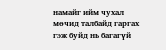намайг ийм чухал мөчид талбайд гаргах гэж буйд нь багагүй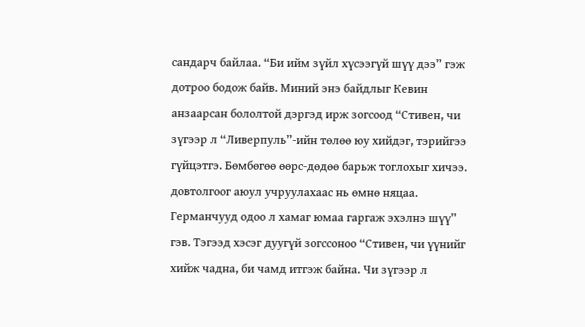сандарч байлаа. “Би ийм зүйл хүсээгүй шүү дээ” гэж дотроо бодож байв. Миний энэ байдлыг Кевин анзаарсан бололтой дэргэд ирж зогсоод “Стивен, чи зүгээр л “Ливерпуль”-ийн төлөө юу хийдэг, тэрийгээ гүйцэтгэ. Бөмбөгөө өөрс-дөдөө барьж тоглохыг хичээ. довтолгоог аюул учруулахаас нь өмнө няцаа. Германчууд одоо л хамаг юмаа гаргаж эхэлнэ шүү” гэв. Тэгээд хэсэг дуугүй зогссоноо “Стивен, чи үүнийг хийж чадна, би чамд итгэж байна. Чи зүгээр л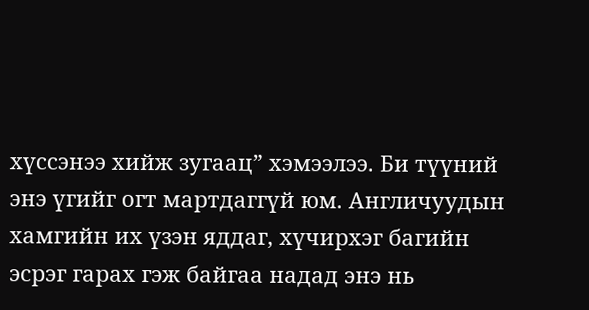хүссэнээ хийж зугаац” хэмээлээ. Би түүний энэ үгийг огт мартдаггүй юм. Англичуудын хамгийн их үзэн яддаг, хүчирхэг багийн эсрэг гарах гэж байгаа надад энэ нь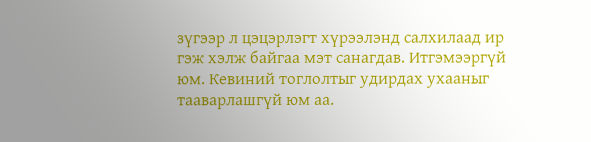зүгээр л цэцэрлэгт хүрээлэнд салхилаад ир гэж хэлж байгаа мэт санагдав. Итгэмээргүй юм. Кевиний тоглолтыг удирдах ухааныг тааварлашгүй юм аа.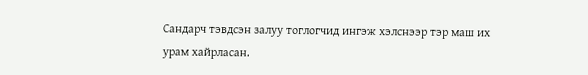Сандарч тэвдсэн залуу тоглогчид ингэж хэлснээр тэр маш их урам хайрласан.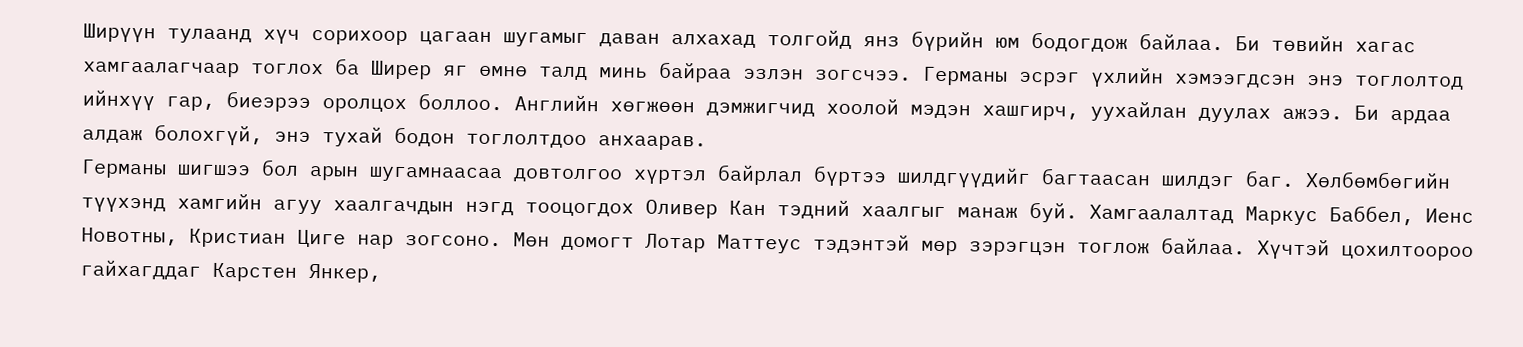Ширүүн тулаанд хүч сорихоор цагаан шугамыг даван алхахад толгойд янз бүрийн юм бодогдож байлаа. Би төвийн хагас хамгаалагчаар тоглох ба Ширер яг өмнө талд минь байраа эзлэн зогсчээ. Германы эсрэг үхлийн хэмээгдсэн энэ тоглолтод ийнхүү гар, биеэрээ оролцох боллоо. Английн хөгжөөн дэмжигчид хоолой мэдэн хашгирч, уухайлан дуулах ажээ. Би ардаа алдаж болохгүй, энэ тухай бодон тоглолтдоо анхаарав.
Германы шигшээ бол арын шугамнаасаа довтолгоо хүртэл байрлал бүртээ шилдгүүдийг багтаасан шилдэг баг. Хөлбөмбөгийн түүхэнд хамгийн агуу хаалгачдын нэгд тооцогдох Оливер Кан тэдний хаалгыг манаж буй. Хамгаалалтад Маркус Баббел, Иенс Новотны, Кристиан Циге нар зогсоно. Мөн домогт Лотар Маттеус тэдэнтэй мөр зэрэгцэн тоглож байлаа. Хүчтэй цохилтоороо гайхагддаг Карстен Янкер,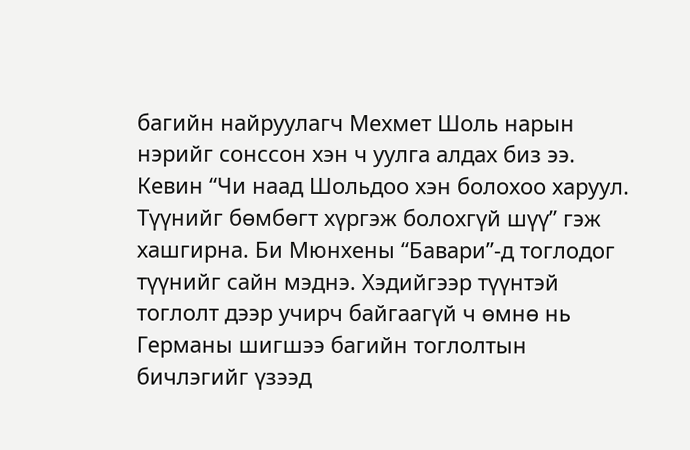багийн найруулагч Мехмет Шоль нарын нэрийг сонссон хэн ч уулга алдах биз ээ. Кевин “Чи наад Шольдоо хэн болохоо харуул. Түүнийг бөмбөгт хүргэж болохгүй шүү” гэж хашгирна. Би Мюнхены “Бавари”-д тоглодог түүнийг сайн мэднэ. Хэдийгээр түүнтэй тоглолт дээр учирч байгаагүй ч өмнө нь Германы шигшээ багийн тоглолтын бичлэгийг үзээд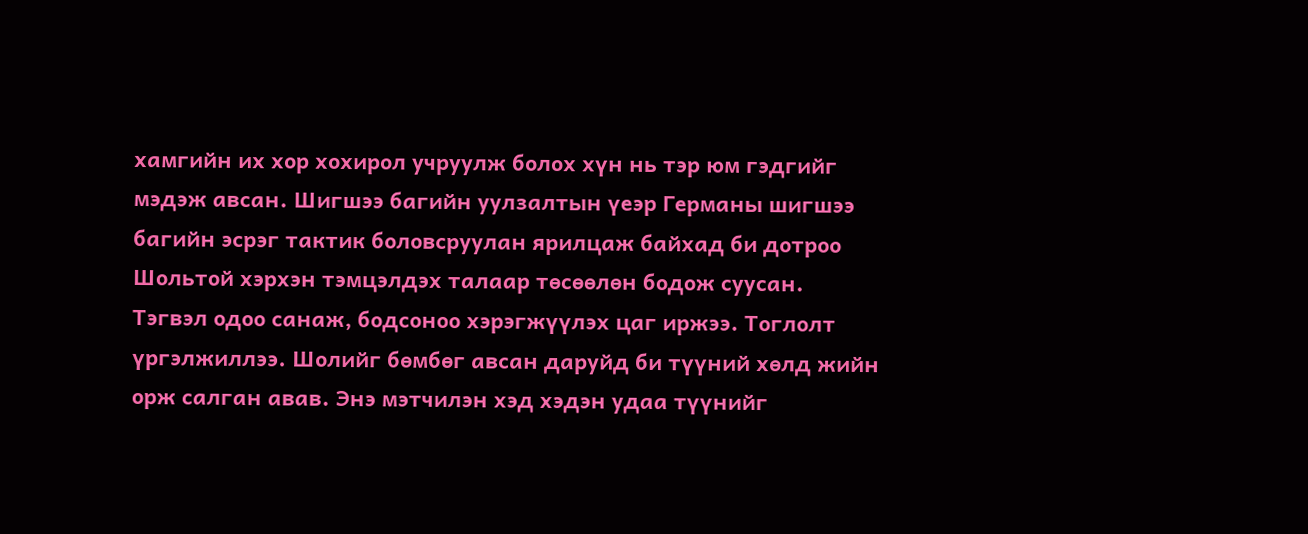хамгийн их хор хохирол учруулж болох хүн нь тэр юм гэдгийг мэдэж авсан. Шигшээ багийн уулзалтын үеэр Германы шигшээ багийн эсрэг тактик боловсруулан ярилцаж байхад би дотроо Шольтой хэрхэн тэмцэлдэх талаар төсөөлөн бодож суусан. Тэгвэл одоо санаж, бодсоноо хэрэгжүүлэх цаг иржээ. Тоглолт үргэлжиллээ. Шолийг бөмбөг авсан даруйд би түүний хөлд жийн орж салган авав. Энэ мэтчилэн хэд хэдэн удаа түүнийг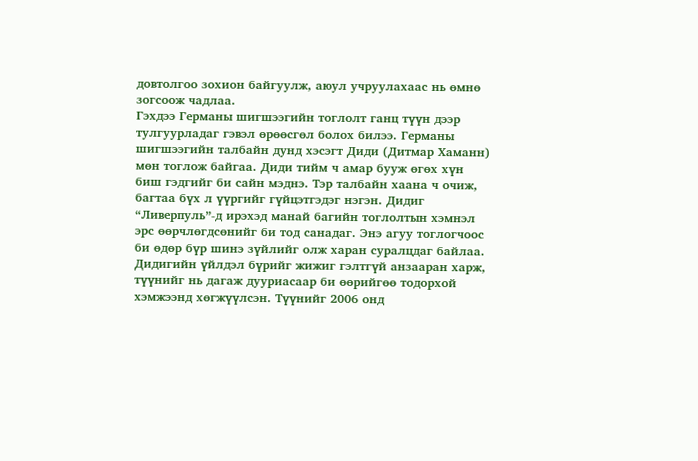довтолгоо зохион байгуулж, аюул учруулахаас нь өмнө зогсоож чадлаа.
Гэхдээ Германы шигшээгийн тоглолт ганц түүн дээр тулгуурладаг гэвэл өрөөсгөл болох билээ. Германы шигшээгийн талбайн дунд хэсэгт Диди (Дитмар Хаманн) мөн тоглож байгаа. Диди тийм ч амар бууж өгөх хүн биш гэдгийг би сайн мэднэ. Тэр талбайн хаана ч очиж, багтаа бүх л үүргийг гүйцэтгэдэг нэгэн. Дидиг “Ливерпуль”-д ирэхэд манай багийн тоглолтын хэмнэл эрс өөрчлөгдсөнийг би тод санадаг. Энэ агуу тоглогчоос би өдөр бүр шинэ зүйлийг олж харан суралцдаг байлаа. Дидигийн үйлдэл бүрийг жижиг гэлтгүй анзааран харж, түүнийг нь дагаж дууриасаар би өөрийгөө тодорхой хэмжээнд хөгжүүлсэн. Түүнийг 2006 онд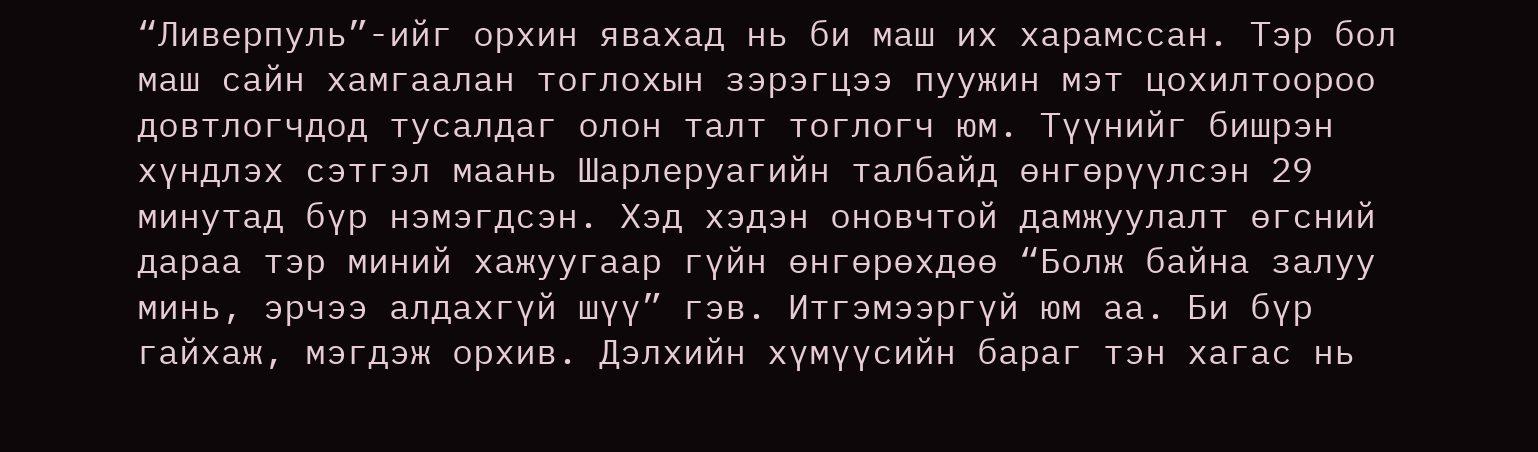“Ливерпуль”-ийг орхин явахад нь би маш их харамссан. Тэр бол маш сайн хамгаалан тоглохын зэрэгцээ пуужин мэт цохилтоороо довтлогчдод тусалдаг олон талт тоглогч юм. Түүнийг бишрэн хүндлэх сэтгэл маань Шарлеруагийн талбайд өнгөрүүлсэн 29 минутад бүр нэмэгдсэн. Хэд хэдэн оновчтой дамжуулалт өгсний дараа тэр миний хажуугаар гүйн өнгөрөхдөө “Болж байна залуу минь, эрчээ алдахгүй шүү” гэв. Итгэмээргүй юм аа. Би бүр гайхаж, мэгдэж орхив. Дэлхийн хүмүүсийн бараг тэн хагас нь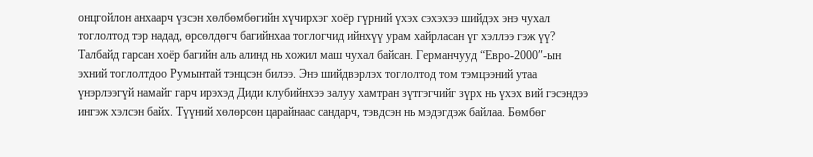онцгойлон анхаарч үзсэн хөлбөмбөгийн хүчирхэг хоёр гүрний үхэх сэхэхээ шийдэх энэ чухал тоглолтод тэр надад, өрсөлдөгч багийнхаа тоглогчид ийнхүү урам хайрласан үг хэллээ гэж үү? Талбайд гарсан хоёр багийн аль алинд нь хожил маш чухал байсан. Германчууд “Евро-2000″-ын эхний тоглолтдоо Румынтай тэнцсэн билээ. Энэ шийдвэрлэх тоглолтод том тэмцээний утаа үнэрлээгүй намайг гарч ирэхэд Диди клубийнхээ залуу хамтран зүтгэгчийг зүрх нь үхэх вий гэсэндээ ингэж хэлсэн байх. Түүний хөлөрсөн царайнаас сандарч, тэвдсэн нь мэдэгдэж байлаа. Бөмбөг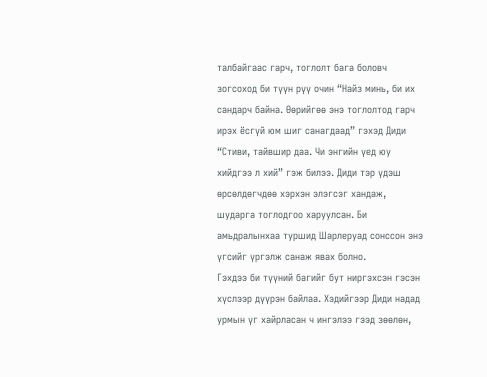талбайгаас гарч, тоглолт бага боловч зогсоход би түүн рүү очин “Найз минь, би их сандарч байна. Өөрийгөө энэ тоглолтод гарч ирэх ёсгүй юм шиг санагдаад” гэхэд Диди “Стиви, тайвшир даа. Чи энгийн үед юу хийдгээ л хий” гэж билээ. Диди тэр үдэш өрсөлдөгчдөө хэрхэн элэгсэг хандаж, шударга тоглодгоо харуулсан. Би амьдралынхаа туршид Шарлеруад сонссон энэ үгсийг үргэлж санаж явах болно.
Гэхдээ би түүний багийг бут ниргэхсэн гэсэн хүслээр дүүрэн байлаа. Хэдийгээр Диди надад урмын үг хайрласан ч ингэлээ гээд зөөлөн,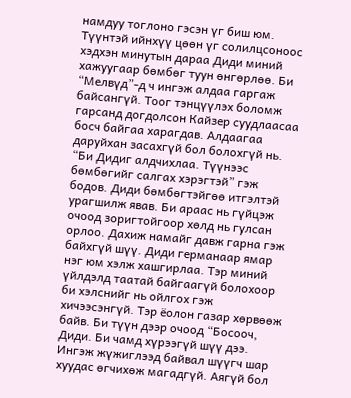намдуу тоглоно гэсэн үг биш юм. Түүнтэй ийнхүү цөөн үг солилцсоноос хэдхэн минутын дараа Диди миний хажуугаар бөмбөг туун өнгөрлөө. Би “Мелвүд”-д ч ингэж алдаа гаргаж байсангүй. Тоог тэнцүүлэх боломж гарсанд догдолсон Кайзер суудлаасаа босч байгаа харагдав. Алдаагаа даруйхан засахгүй бол болохгүй нь. “Би Дидиг алдчихлаа. Түүнээс бөмбөгийг салгах хэрэгтэй” гэж бодов. Диди бөмбөгтэйгөө итгэлтэй урагшилж явав. Би араас нь гүйцэж очоод зоригтойгоор хөлд нь гулсан орлоо. Дахиж намайг давж гарна гэж байхгүй шүү. Диди германаар ямар нэг юм хэлж хашгирлаа. Тэр миний үйлдэлд таатай байгаагүй болохоор би хэлснийг нь ойлгох гэж хичээсэнгүй. Тэр ёолон газар хөрвөөж байв. Би түүн дээр очоод “Босооч, Диди. Би чамд хүрээгүй шүү дээ. Ингэж жүжиглээд байвал шүүгч шар хуудас өгчихөж магадгүй. Аягүй бол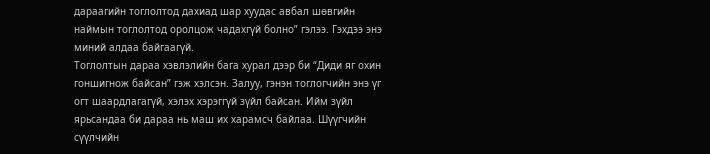дараагийн тоглолтод дахиад шар хуудас авбал шөвгийн наймын тоглолтод оролцож чадахгүй болно” гэлээ. Гэхдээ энэ миний алдаа байгаагүй.
Тоглолтын дараа хэвлэлийн бага хурал дээр би “Диди яг охин гоншигнож байсан” гэж хэлсэн. Залуу, гэнэн тоглогчийн энэ үг огт шаардлагагүй, хэлэх хэрэггүй зүйл байсан. Ийм зүйл ярьсандаа би дараа нь маш их харамсч байлаа. Шүүгчийн сүүлчийн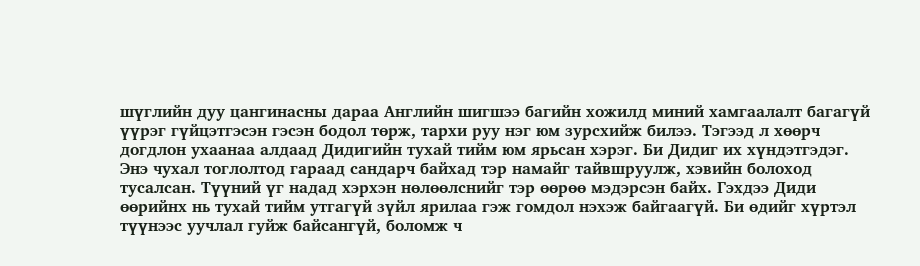шүглийн дуу цангинасны дараа Английн шигшээ багийн хожилд миний хамгаалалт багагүй үүрэг гүйцэтгэсэн гэсэн бодол төрж, тархи руу нэг юм зурсхийж билээ. Тэгээд л хөөрч догдлон ухаанаа алдаад Дидигийн тухай тийм юм ярьсан хэрэг. Би Дидиг их хүндэтгэдэг. Энэ чухал тоглолтод гараад сандарч байхад тэр намайг тайвшруулж, хэвийн болоход тусалсан. Түүний үг надад хэрхэн нөлөөлснийг тэр өөрөө мэдэрсэн байх. Гэхдээ Диди өөрийнх нь тухай тийм утгагүй зүйл ярилаа гэж гомдол нэхэж байгаагүй. Би өдийг хүртэл түүнээс уучлал гуйж байсангүй, боломж ч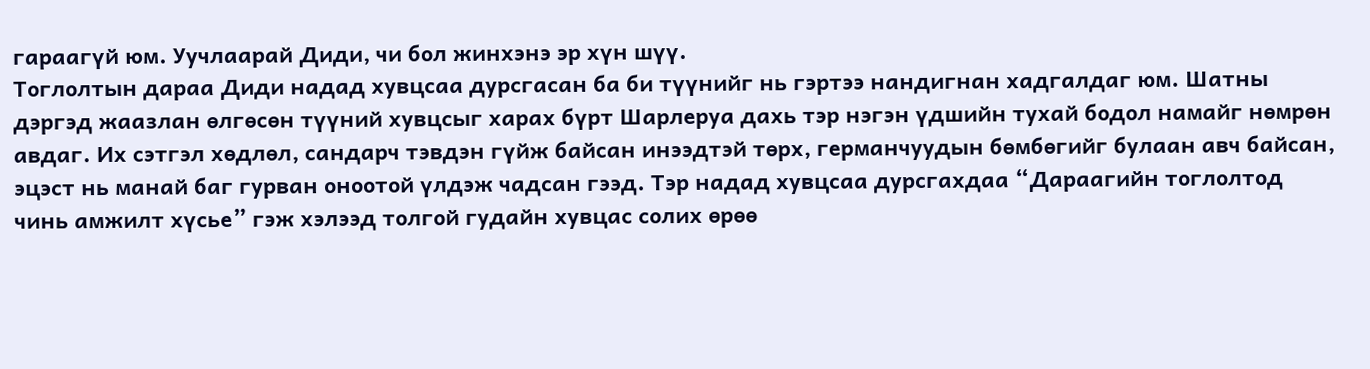гараагүй юм. Уучлаарай Диди, чи бол жинхэнэ эр хүн шүү.
Тоглолтын дараа Диди надад хувцсаа дурсгасан ба би түүнийг нь гэртээ нандигнан хадгалдаг юм. Шатны дэргэд жаазлан өлгөсөн түүний хувцсыг харах бүрт Шарлеруа дахь тэр нэгэн үдшийн тухай бодол намайг нөмрөн авдаг. Их сэтгэл хөдлөл, сандарч тэвдэн гүйж байсан инээдтэй төрх, германчуудын бөмбөгийг булаан авч байсан, эцэст нь манай баг гурван оноотой үлдэж чадсан гээд. Тэр надад хувцсаа дурсгахдаа “Дараагийн тоглолтод чинь амжилт хүсье” гэж хэлээд толгой гудайн хувцас солих өрөө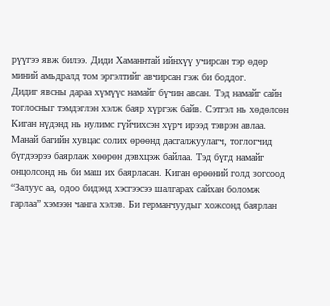рүүгээ явж билээ. Диди Хаманнтай ийнхүү учирсан тэр өдөр миний амьдралд том эргэлтийг авчирсан гэж би боддог.
Дидиг явсны дараа хүмүүс намайг бүчин авсан. Тэд намайг сайн тоглосныг тэмдэглэн хэлж баяр хүргэж байв. Сэтгэл нь хөдөлсөн Киган нүдэнд нь нулимс гүйчихсэн хүрч ирээд тэврэн авлаа. Манай багийн хувцас солих өрөөнд дасгалжуулагч, тоглогчид бүгдээрээ баярлаж хөөрөн дэвхцэж байлаа. Тэд бүгд намайг онцолсонд нь би маш их баярласан. Киган өрөөний голд зогсоод “Залуус аа, одоо бидэнд хэсгээсээ шалгарах сайхан боломж гарлаа” хэмээн чанга хэлэв. Би германчуудыг хожсонд баярлан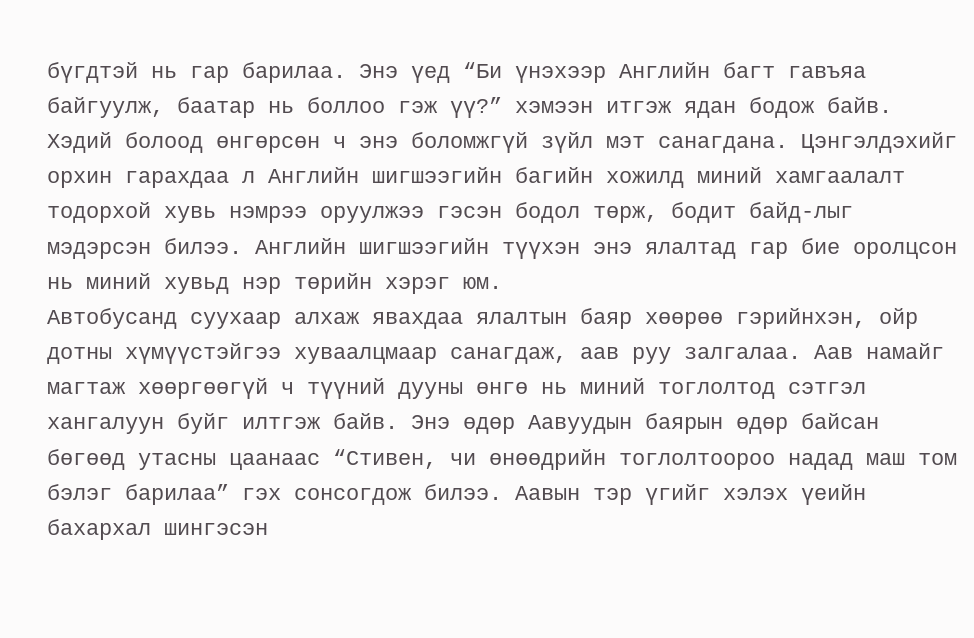бүгдтэй нь гар барилаа. Энэ үед “Би үнэхээр Английн багт гавъяа байгуулж, баатар нь боллоо гэж үү?” хэмээн итгэж ядан бодож байв. Хэдий болоод өнгөрсөн ч энэ боломжгүй зүйл мэт санагдана. Цэнгэлдэхийг орхин гарахдаа л Английн шигшээгийн багийн хожилд миний хамгаалалт тодорхой хувь нэмрээ оруулжээ гэсэн бодол төрж, бодит байд-лыг мэдэрсэн билээ. Английн шигшээгийн түүхэн энэ ялалтад гар бие оролцсон нь миний хувьд нэр төрийн хэрэг юм.
Автобусанд суухаар алхаж явахдаа ялалтын баяр хөөрөө гэрийнхэн, ойр дотны хүмүүстэйгээ хуваалцмаар санагдаж, аав руу залгалаа. Аав намайг магтаж хөөргөөгүй ч түүний дууны өнгө нь миний тоглолтод сэтгэл хангалуун буйг илтгэж байв. Энэ өдөр Аавуудын баярын өдөр байсан бөгөөд утасны цаанаас “Стивен, чи өнөөдрийн тоглолтоороо надад маш том бэлэг барилаа” гэх сонсогдож билээ. Аавын тэр үгийг хэлэх үеийн бахархал шингэсэн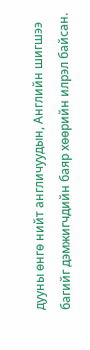дууны өнгө нийт англичуудын, Английн шигшээ багийг дэмжигчдийн баяр хөөрийн илрэл байсан.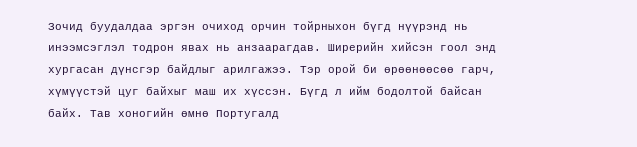Зочид буудалдаа эргэн очиход орчин тойрныхон бүгд нүүрэнд нь инээмсэглэл тодрон явах нь анзаарагдав. Ширерийн хийсэн гоол энд хургасан дүнсгэр байдлыг арилгажээ. Тэр орой би өрөөнөөсөө гарч, хүмүүстэй цуг байхыг маш их хүссэн. Бүгд л ийм бодолтой байсан байх. Тав хоногийн өмнө Португалд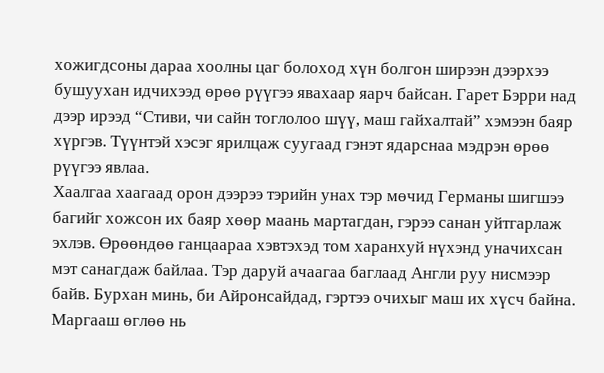хожигдсоны дараа хоолны цаг болоход хүн болгон ширээн дээрхээ бушуухан идчихээд өрөө рүүгээ явахаар яарч байсан. Гарет Бэрри над дээр ирээд “Стиви, чи сайн тоглолоо шүү, маш гайхалтай” хэмээн баяр хүргэв. Түүнтэй хэсэг ярилцаж суугаад гэнэт ядарснаа мэдрэн өрөө рүүгээ явлаа.
Хаалгаа хаагаад орон дээрээ тэрийн унах тэр мөчид Германы шигшээ багийг хожсон их баяр хөөр маань мартагдан, гэрээ санан уйтгарлаж эхлэв. Өрөөндөө ганцаараа хэвтэхэд том харанхуй нүхэнд уначихсан мэт санагдаж байлаа. Тэр даруй ачаагаа баглаад Англи руу нисмээр байв. Бурхан минь, би Айронсайдад, гэртээ очихыг маш их хүсч байна. Маргааш өглөө нь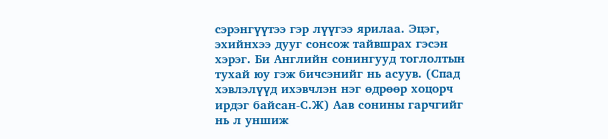сэрэнгүүтээ гэр лүүгээ ярилаа. Эцэг, эхийнхээ дууг сонсож тайвшрах гэсэн хэрэг. Би Английн сонингууд тоглолтын тухай юу гэж бичсэнийг нь асуув. (Спад хэвлэлүүд ихэвчлэн нэг өдрөөр хоцорч ирдэг байсан-С.Ж) Аав сонины гарчгийг нь л уншиж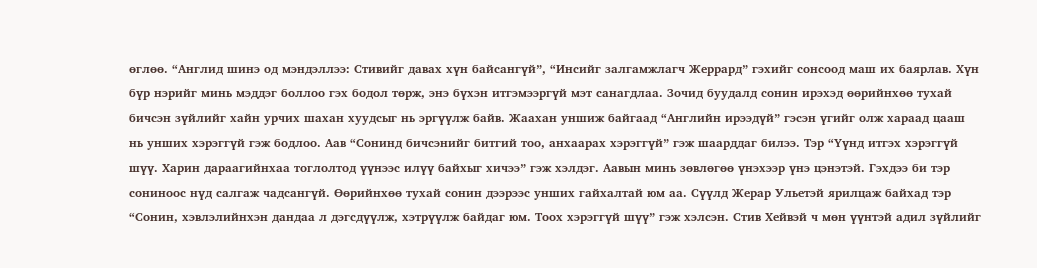өглөө. “Англид шинэ од мэндэллээ: Стивийг давах хүн байсангүй”, “Инсийг залгамжлагч Жеррард” гэхийг сонсоод маш их баярлав. Хүн бүр нэрийг минь мэддэг боллоо гэх бодол төрж, энэ бүхэн итгэмээргүй мэт санагдлаа. Зочид буудалд сонин ирэхэд өөрийнхөө тухай бичсэн зүйлийг хайн урчих шахан хуудсыг нь эргүүлж байв. Жаахан уншиж байгаад “Английн ирээдүй” гэсэн үгийг олж хараад цааш нь унших хэрэггүй гэж бодлоо. Аав “Сонинд бичсэнийг битгий тоо, анхаарах хэрэггүй” гэж шаарддаг билээ. Тэр “Үүнд итгэх хэрэггүй шүү. Харин дараагийнхаа тоглолтод үүнээс илүү байхыг хичээ” гэж хэлдэг. Аавын минь зөвлөгөө үнэхээр үнэ цэнэтэй. Гэхдээ би тэр сониноос нүд салгаж чадсангүй. Өөрийнхөө тухай сонин дээрээс унших гайхалтай юм аа. Сүүлд Жерар Ульетэй ярилцаж байхад тэр “Сонин, хэвлэлийнхэн дандаа л дэгсдүүлж, хэтрүүлж байдаг юм. Тоох хэрэггүй шүү” гэж хэлсэн. Стив Хейвэй ч мөн үүнтэй адил зүйлийг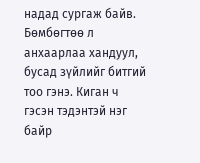надад сургаж байв. Бөмбөгтөө л анхаарлаа хандуул, бусад зүйлийг битгий тоо гэнэ. Киган ч гэсэн тэдэнтэй нэг байр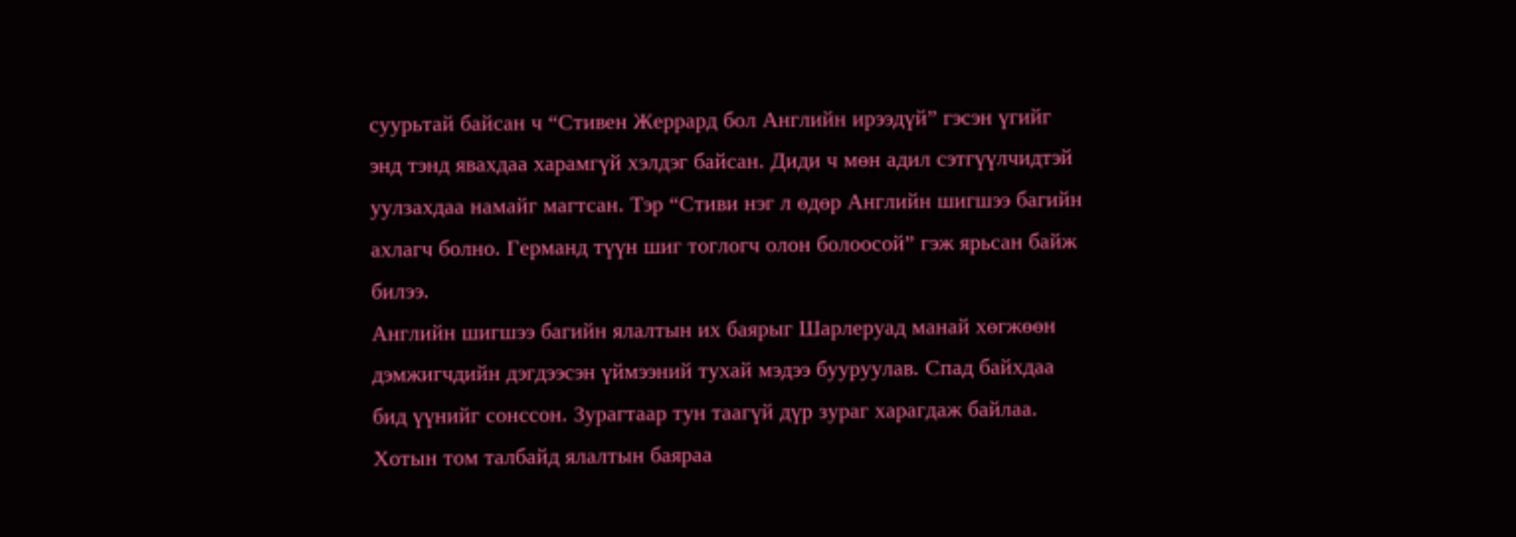суурьтай байсан ч “Стивен Жеррард бол Английн ирээдүй” гэсэн үгийг энд тэнд явахдаа харамгүй хэлдэг байсан. Диди ч мөн адил сэтгүүлчидтэй уулзахдаа намайг магтсан. Тэр “Стиви нэг л өдөр Английн шигшээ багийн ахлагч болно. Германд түүн шиг тоглогч олон болоосой” гэж ярьсан байж билээ.
Английн шигшээ багийн ялалтын их баярыг Шарлеруад манай хөгжөөн дэмжигчдийн дэгдээсэн үймээний тухай мэдээ бууруулав. Спад байхдаа бид үүнийг сонссон. Зурагтаар тун таагүй дүр зураг харагдаж байлаа. Хотын том талбайд ялалтын баяраа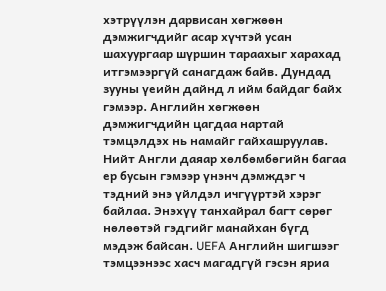хэтрүүлэн дарвисан хөгжөөн дэмжигчдийг асар хүчтэй усан шахуургаар шүршин тараахыг харахад итгэмээргүй санагдаж байв. Дундад зууны үеийн дайнд л ийм байдаг байх гэмээр. Английн хөгжөөн дэмжигчдийн цагдаа нартай тэмцэлдэх нь намайг гайхашруулав. Нийт Англи даяар хөлбөмбөгийн багаа ер бусын гэмээр үнэнч дэмждэг ч тэдний энэ үйлдэл ичгүүртэй хэрэг байлаа. Энэхүү танхайрал багт сөрөг нөлөөтэй гэдгийг манайхан бүгд мэдэж байсан. UEFA Английн шигшээг тэмцээнээс хасч магадгүй гэсэн яриа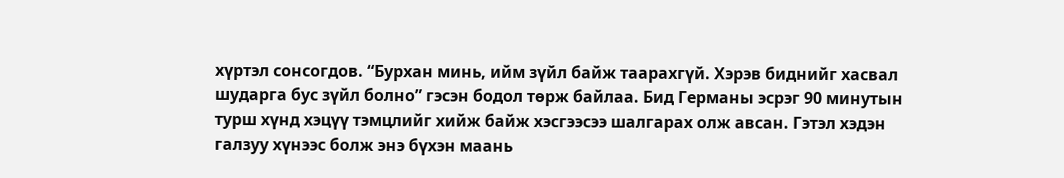хүртэл сонсогдов. “Бурхан минь, ийм зүйл байж таарахгүй. Хэрэв биднийг хасвал шударга бус зүйл болно” гэсэн бодол төрж байлаа. Бид Германы эсрэг 90 минутын турш хүнд хэцүү тэмцлийг хийж байж хэсгээсээ шалгарах олж авсан. Гэтэл хэдэн галзуу хүнээс болж энэ бүхэн маань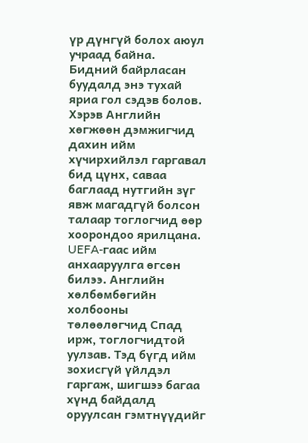үр дүнгүй болох аюул учраад байна.
Бидний байрласан буудалд энэ тухай яриа гол сэдэв болов. Хэрэв Английн хөгжөөн дэмжигчид дахин ийм хүчирхийлэл гаргавал бид цүнх, саваа баглаад нутгийн зүг явж магадгүй болсон талаар тоглогчид өөр хоорондоо ярилцана. UEFA-гаас ийм анхааруулга өгсөн билээ. Английн хөлбөмбөгийн холбооны төлөөлөгчид Спад ирж, тоглогчидтой уулзав. Тэд бүгд ийм зохисгүй үйлдэл гаргаж, шигшээ багаа хүнд байдалд оруулсан гэмтнүүдийг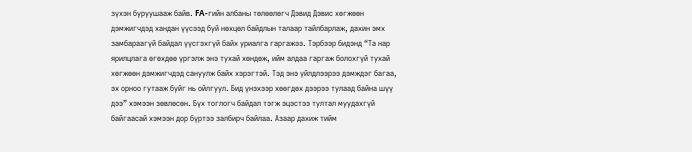зүхэн буруушааж байв. FA-гийн албаны төлөөлөгч Дэвид Дэвис хөгжөөн дэмжигчдэд хандан үүсээд буй нөхцөл байдлын талаар тайлбарлаж, дахин эмх замбараагүй байдал үүсгэхгүй байх уриалга гаргажээ. Тэрбээр бидэнд “Та нар ярилцлага өгөхдөө үргэлж энэ тухай хөндөж, ийм алдаа гаргаж болохгүй тухай хөгжөөн дэмжигчдэд сануулж байх хэрэгтэй. Тэд энэ үйлдлээрээ дэмждэг багаа, эх орноо гутааж буйг нь ойлгуул. Бид үнэхээр хөөгдөх дээрээ тулаад байна шүү дээ” хэмээн зөвлөсөн. Бүх тоглогч байдал тэгж эцэстээ тултал муудахгүй байгаасай хэмээн дор бүртээ залбирч байлаа. Азаар дахиж тийм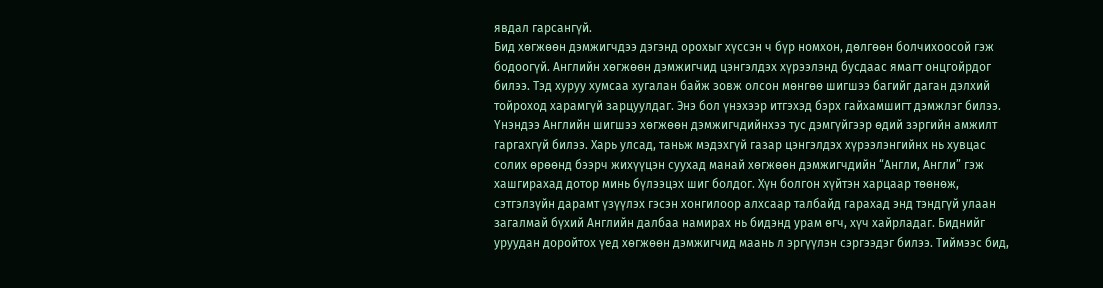явдал гарсангүй.
Бид хөгжөөн дэмжигчдээ дэгэнд орохыг хүссэн ч бүр номхон, дөлгөөн болчихоосой гэж бодоогүй. Английн хөгжөөн дэмжигчид цэнгэлдэх хүрээлэнд бусдаас ямагт онцгойрдог билээ. Тэд хуруу хумсаа хугалан байж зовж олсон мөнгөө шигшээ багийг даган дэлхий тойроход харамгүй зарцуулдаг. Энэ бол үнэхээр итгэхэд бэрх гайхамшигт дэмжлэг билээ. Үнэндээ Английн шигшээ хөгжөөн дэмжигчдийнхээ тус дэмгүйгээр өдий зэргийн амжилт гаргахгүй билээ. Харь улсад, таньж мэдэхгүй газар цэнгэлдэх хүрээлэнгийнх нь хувцас солих өрөөнд бээрч жихүүцэн суухад манай хөгжөөн дэмжигчдийн “Англи, Англи” гэж хашгирахад дотор минь бүлээцэх шиг болдог. Хүн болгон хүйтэн харцаар төөнөж, сэтгэлзүйн дарамт үзүүлэх гэсэн хонгилоор алхсаар талбайд гарахад энд тэндгүй улаан загалмай бүхий Английн далбаа намирах нь бидэнд урам өгч, хүч хайрладаг. Биднийг уруудан доройтох үед хөгжөөн дэмжигчид маань л эргүүлэн сэргээдэг билээ. Тиймээс бид,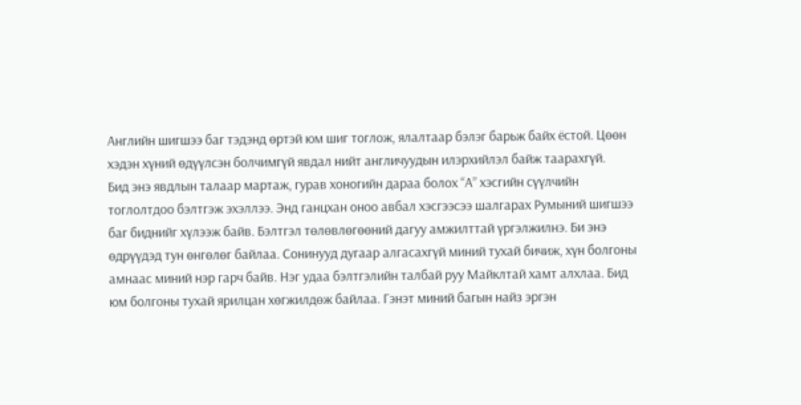Английн шигшээ баг тэдэнд өртэй юм шиг тоглож, ялалтаар бэлэг барьж байх ёстой. Цөөн хэдэн хүний өдүүлсэн болчимгүй явдал нийт англичуудын илэрхийлэл байж таарахгүй.
Бид энэ явдлын талаар мартаж, гурав хоногийн дараа болох “А” хэсгийн сүүлчийн тоглолтдоо бэлтгэж эхэллээ. Энд ганцхан оноо авбал хэсгээсээ шалгарах Румыний шигшээ баг биднийг хүлээж байв. Бэлтгэл төлөвлөгөөний дагуу амжилттай үргэлжилнэ. Би энэ өдрүүдэд тун өнгөлөг байлаа. Сонинууд дугаар алгасахгүй миний тухай бичиж, хүн болгоны амнаас миний нэр гарч байв. Нэг удаа бэлтгэлийн талбай руу Майклтай хамт алхлаа. Бид юм болгоны тухай ярилцан хөгжилдөж байлаа. Гэнэт миний багын найз эргэн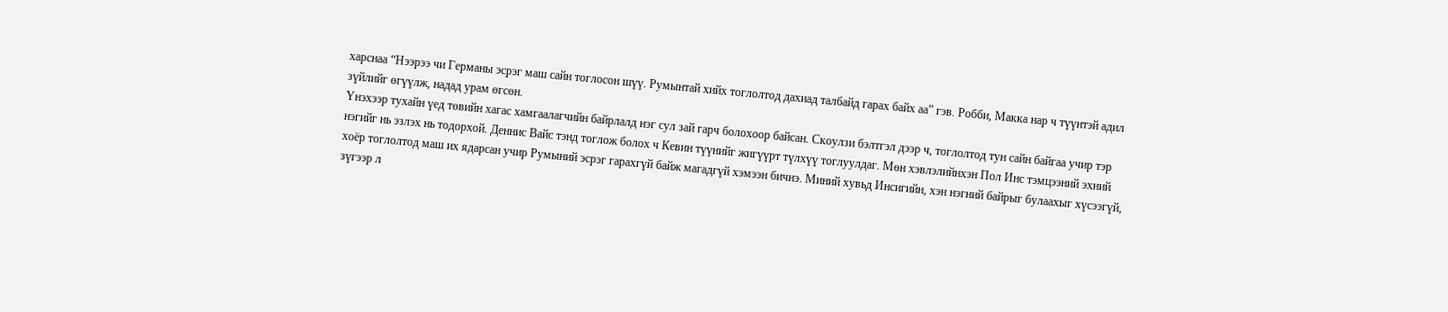харснаа “Нээрээ чи Германы эсрэг маш сайн тоглосон шүү. Румынтай хийх тоглолтод дахиад талбайд гарах байх аа” гэв. Робби, Макка нар ч түүнтэй адил зүйлийг өгүүлж, надад урам өгсөн.
Үнэхээр тухайн үед төвийн хагас хамгаалагчийн байрлалд нэг сул зай гарч болохоор байсан. Скоулзи бэлтгэл дээр ч, тоглолтод тун сайн байгаа учир тэр нэгийг нь эзлэх нь тодорхой. Деннис Вайс тэнд тоглож болох ч Кевин түүнийг жигүүрт түлхүү тоглуулдаг. Мөн хэвлэлийнхэн Пол Инс тэмцээний эхний хоёр тоглолтод маш их ядарсан учир Румыний эсрэг гарахгүй байж магадгүй хэмээн бичнэ. Миний хувьд Инсигийн, хэн нэгний байрыг булаахыг хүсээгүй, зүгээр л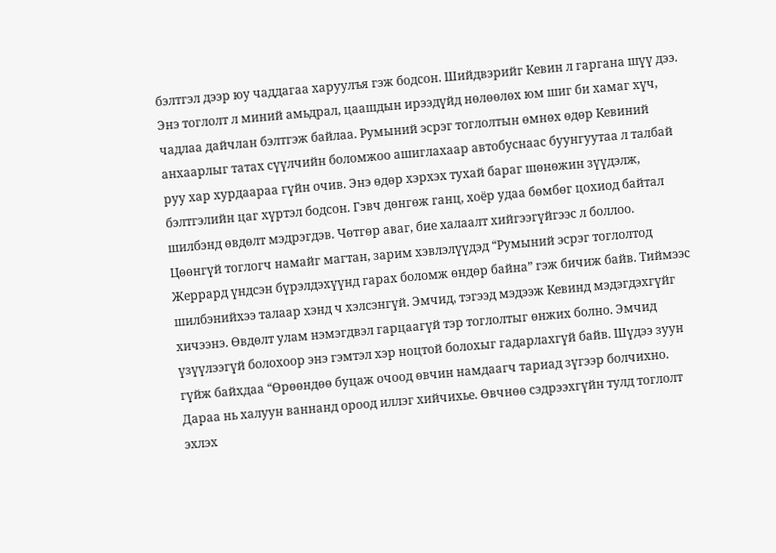бэлтгэл дээр юу чаддагаа харуулъя гэж бодсон. Шийдвэрийг Кевин л гаргана шүү дээ.
Энэ тоглолт л миний амьдрал, цаашдын ирээдүйд нөлөөлөх юм шиг би хамаг хүч, чадлаа дайчлан бэлтгэж байлаа. Румыний эсрэг тоглолтын өмнөх өдөр Кевиний анхаарлыг татах сүүлчийн боломжоо ашиглахаар автобуснаас буунгуутаа л талбай руу хар хурдаараа гүйн очив. Энэ өдөр хэрхэх тухай бараг шөнөжин зүүдэлж, бэлтгэлийн цаг хүртэл бодсон. Гэвч дөнгөж ганц, хоёр удаа бөмбөг цохиод байтал шилбэнд өвдөлт мэдрэгдэв. Чөтгөр аваг, бие халаалт хийгээгүйгээс л боллоо.
Цөөнгүй тоглогч намайг магтан, зарим хэвлэлүүдэд “Румыний эсрэг тоглолтод Жеррард үндсэн бүрэлдэхүүнд гарах боломж өндөр байна” гэж бичиж байв. Тиймээс шилбэнийхээ талаар хэнд ч хэлсэнгүй. Эмчид, тэгээд мэдээж Кевинд мэдэгдэхгүйг хичээнэ. Өвдөлт улам нэмэгдвэл гарцаагүй тэр тоглолтыг өнжих болно. Эмчид үзүүлээгүй болохоор энэ гэмтэл хэр ноцтой болохыг гадарлахгүй байв. Шүдээ зуун гүйж байхдаа “Өрөөндөө буцаж очоод өвчин намдаагч тариад зүгээр болчихно. Дараа нь халуун ваннанд ороод иллэг хийчихье. Өвчнөө сэдрээхгүйн тулд тоглолт эхлэх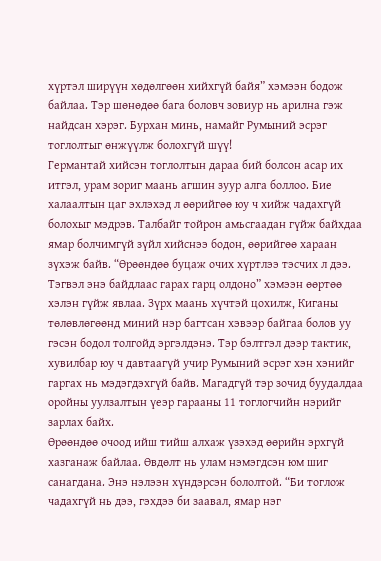хүртэл ширүүн хөдөлгөөн хийхгүй байя” хэмээн бодож байлаа. Тэр шөнөдөө бага боловч зовиур нь арилна гэж найдсан хэрэг. Бурхан минь, намайг Румыний эсрэг тоглолтыг өнжүүлж болохгүй шүү!
Германтай хийсэн тоглолтын дараа бий болсон асар их итгэл, урам зориг маань агшин зуур алга боллоо. Бие халаалтын цаг эхлэхэд л өөрийгөө юу ч хийж чадахгүй болохыг мэдрэв. Талбайг тойрон амьсгаадан гүйж байхдаа ямар болчимгүй зүйл хийснээ бодон, өөрийгөө хараан зүхэж байв. “Өрөөндөө буцаж очих хүртлээ тэсчих л дээ. Тэгвэл энэ байдлаас гарах гарц олдоно” хэмээн өөртөө хэлэн гүйж явлаа. Зүрх маань хүчтэй цохилж, Киганы төлөвлөгөөнд миний нэр багтсан хэвээр байгаа болов уу гэсэн бодол толгойд эргэлдэнэ. Тэр бэлтгэл дээр тактик, хувилбар юу ч давтаагүй учир Румыний эсрэг хэн хэнийг гаргах нь мэдэгдэхгүй байв. Магадгүй тэр зочид буудалдаа оройны уулзалтын үеэр гарааны 11 тоглогчийн нэрийг зарлах байх.
Өрөөндөө очоод ийш тийш алхаж үзэхэд өөрийн эрхгүй хазганаж байлаа. Өвдөлт нь улам нэмэгдсэн юм шиг санагдана. Энэ нэлээн хүндэрсэн бололтой. “Би тоглож чадахгүй нь дээ, гэхдээ би заавал, ямар нэг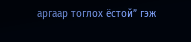аргаар тоглох ёстой” гэж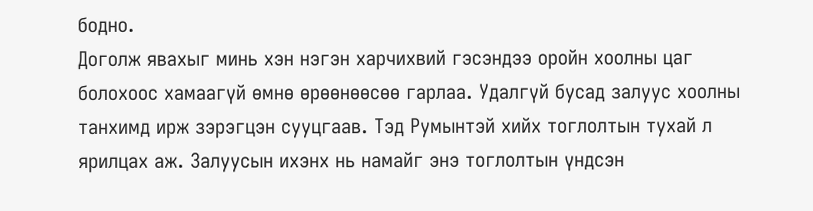бодно.
Доголж явахыг минь хэн нэгэн харчихвий гэсэндээ оройн хоолны цаг болохоос хамаагүй өмнө өрөөнөөсөө гарлаа. Удалгүй бусад залуус хоолны танхимд ирж зэрэгцэн сууцгаав. Тэд Румынтэй хийх тоглолтын тухай л ярилцах аж. Залуусын ихэнх нь намайг энэ тоглолтын үндсэн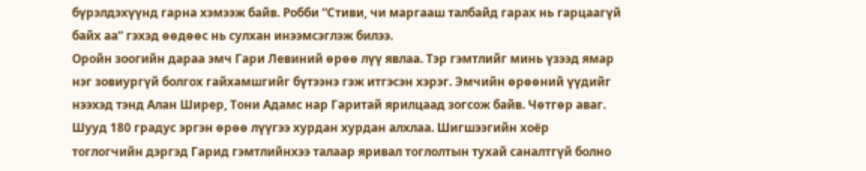бүрэлдэхүүнд гарна хэмээж байв. Робби “Стиви, чи маргааш талбайд гарах нь гарцаагүй байх аа” гэхэд өөдөөс нь сулхан инээмсэглэж билээ.
Оройн зоогийн дараа эмч Гари Левиний өрөө лүү явлаа. Тэр гэмтлийг минь үзээд ямар нэг зовиургүй болгох гайхамшгийг бүтээнэ гэж итгэсэн хэрэг. Эмчийн өрөөний үүдийг нээхэд тэнд Алан Ширер, Тони Адамс нар Гаритай ярилцаад зогсож байв. Чөтгөр аваг. Шууд 180 градус эргэн өрөө лүүгээ хурдан хурдан алхлаа. Шигшээгийн хоёр тоглогчийн дэргэд Гарид гэмтлийнхээ талаар яривал тоглолтын тухай саналтгүй болно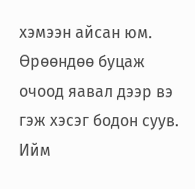хэмээн айсан юм. Өрөөндөө буцаж очоод яавал дээр вэ гэж хэсэг бодон суув. Ийм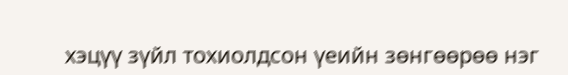хэцүү зүйл тохиолдсон үеийн зөнгөөрөө нэг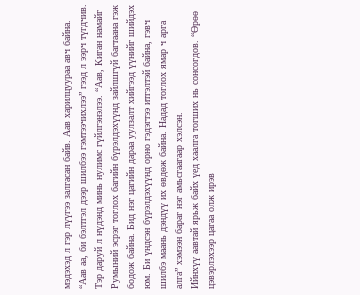мэдэхэд л гэр лүүгээ залгасан байв. Аав харилцуураа авч байна.
“Аав аа, би бэлтгэл дээр шилбээ гэмтээчихлээ” гээд л ээрч түгдчив. Тэр даруй л нүдэнд минь нулимс гүйлгэнэлээ. “Аав, Киган намайг Румыний эсрэг тоглох багийн бүрэлдэхүүнд зайлшгүй багтаана гэж бодож байна. Бид нэг цагийн дараа уулзалт хийгээд үүнийг шийдэх юм. Би үндсэн бүрэлдэхүүнд орно гэдэгтээ итгэлтэй байна, гэвч шилбэ маань дэндүү их өвдөж байна. Надад тоглох ямар ч арга алга” хэмээн бараг нэг амьсгаагаар хэлсэн.
Ийнхүү аавтай ярьж байх үед хаалга тогших нь сонсогдов. “Өрөө цэвэрлэхээр цагаа олж ирэв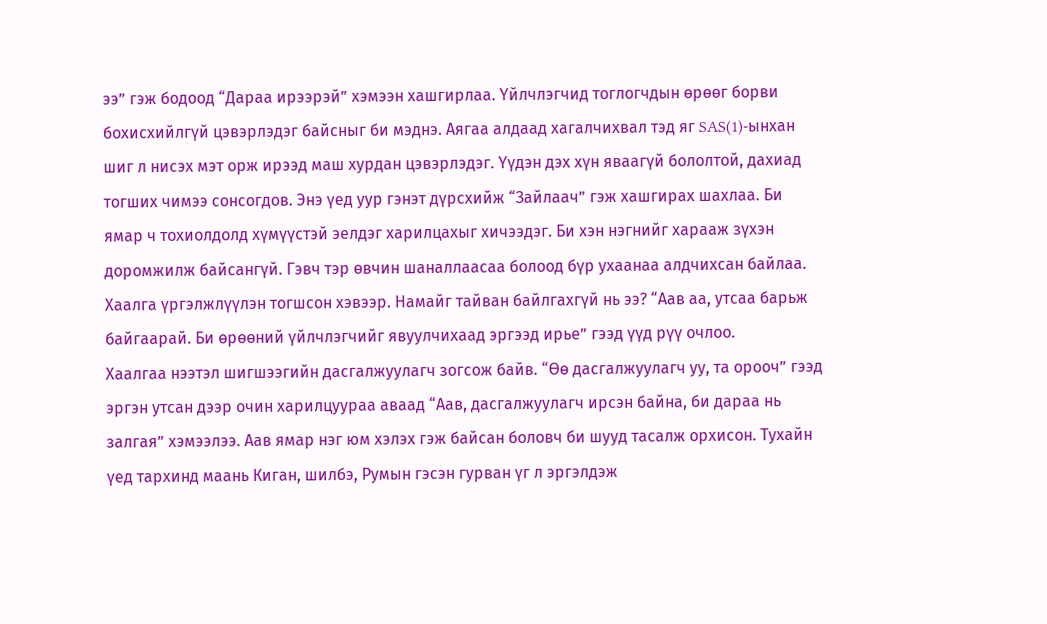ээ” гэж бодоод “Дараа ирээрэй” хэмээн хашгирлаа. Үйлчлэгчид тоглогчдын өрөөг борви бохисхийлгүй цэвэрлэдэг байсныг би мэднэ. Аягаа алдаад хагалчихвал тэд яг SAS(1)-ынхан шиг л нисэх мэт орж ирээд маш хурдан цэвэрлэдэг. Үүдэн дэх хүн яваагүй бололтой, дахиад тогших чимээ сонсогдов. Энэ үед уур гэнэт дүрсхийж “Зайлаач” гэж хашгирах шахлаа. Би ямар ч тохиолдолд хүмүүстэй эелдэг харилцахыг хичээдэг. Би хэн нэгнийг харааж зүхэн доромжилж байсангүй. Гэвч тэр өвчин шаналлаасаа болоод бүр ухаанаа алдчихсан байлаа. Хаалга үргэлжлүүлэн тогшсон хэвээр. Намайг тайван байлгахгүй нь ээ? “Аав аа, утсаа барьж байгаарай. Би өрөөний үйлчлэгчийг явуулчихаад эргээд ирье” гээд үүд рүү очлоо.
Хаалгаа нээтэл шигшээгийн даcгалжуулагч зогсож байв. “Өө дасгалжуулагч уу, та орооч” гээд эргэн утсан дээр очин харилцуураа аваад “Аав, дасгалжуулагч ирсэн байна, би дараа нь залгая” хэмээлээ. Аав ямар нэг юм хэлэх гэж байсан боловч би шууд тасалж орхисон. Тухайн үед тархинд маань Киган, шилбэ, Румын гэсэн гурван үг л эргэлдэж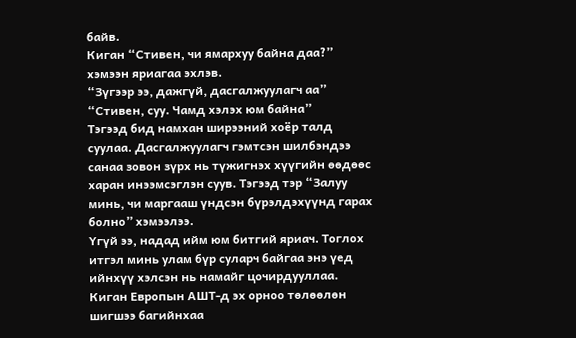байв.
Киган “Стивен, чи ямархуу байна даа?” хэмээн яриагаа эхлэв.
“Зүгээр ээ, дажгүй, дасгалжуулагч аа”
“Стивен, суу. Чамд хэлэх юм байна”
Тэгээд бид намхан ширээний хоёр талд суулаа. Дасгалжуулагч гэмтсэн шилбэндээ санаа зовон зүрх нь түжигнэх хүүгийн өөдөөс харан инээмсэглэн суув. Тэгээд тэр “Залуу минь, чи маргааш үндсэн бүрэлдэхүүнд гарах болно” хэмээлээ.
Үгүй ээ, надад ийм юм битгий яриач. Тоглох итгэл минь улам бүр суларч байгаа энэ үед ийнхүү хэлсэн нь намайг цочирдууллаа. Киган Европын АШТ-д эх орноо төлөөлөн шигшээ багийнхаа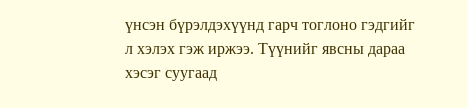үнсэн бүрэлдэхүүнд гарч тоглоно гэдгийг л хэлэх гэж иржээ. Түүнийг явсны дараа хэсэг суугаад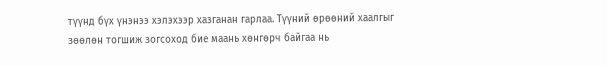түүнд бүх үнэнээ хэлэхээр хазганан гарлаа. Түүний өрөөний хаалгыг зөөлөн тогшиж зогсоход бие маань хөнгөрч байгаа нь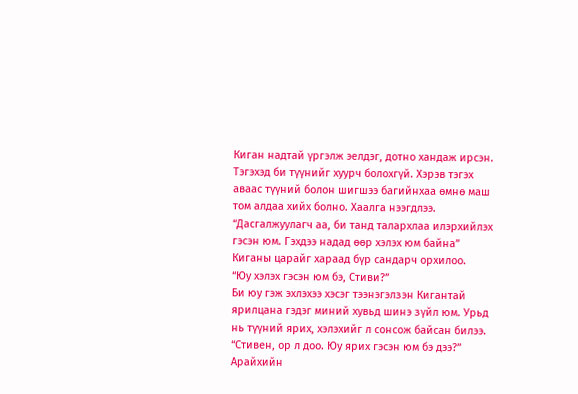Киган надтай үргэлж эелдэг, дотно хандаж ирсэн. Тэгэхэд би түүнийг хуурч болохгүй. Хэрэв тэгэх аваас түүний болон шигшээ багийнхаа өмнө маш том алдаа хийх болно. Хаалга нээгдлээ.
“Дасгалжуулагч аа, би танд талархлаа илэрхийлэх гэсэн юм. Гэхдээ надад өөр хэлэх юм байна”
Киганы царайг хараад бүр сандарч орхилоо.
“Юу хэлэх гэсэн юм бэ, Стиви?”
Би юу гэж эхлэхээ хэсэг тээнэгэлзэн Кигантай ярилцана гэдэг миний хувьд шинэ зүйл юм. Урьд нь түүний ярих, хэлэхийг л сонсож байсан билээ.
“Стивен, ор л доо. Юу ярих гэсэн юм бэ дээ?”
Арайхийн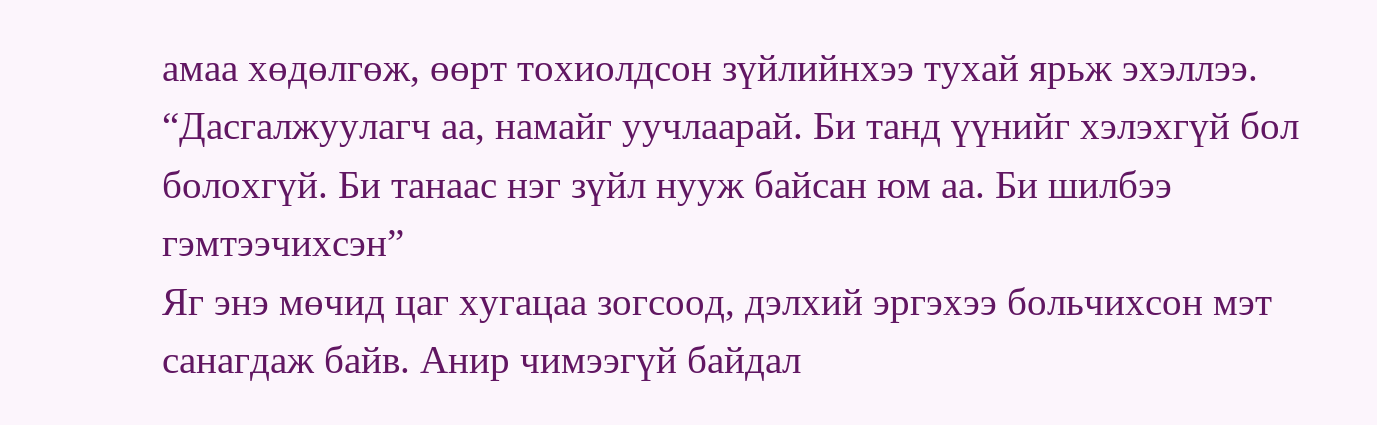амаа хөдөлгөж, өөрт тохиолдсон зүйлийнхээ тухай ярьж эхэллээ. “Дасгалжуулагч аа, намайг уучлаарай. Би танд үүнийг хэлэхгүй бол болохгүй. Би танаас нэг зүйл нууж байсан юм аа. Би шилбээ гэмтээчихсэн”
Яг энэ мөчид цаг хугацаа зогсоод, дэлхий эргэхээ больчихсон мэт санагдаж байв. Анир чимээгүй байдал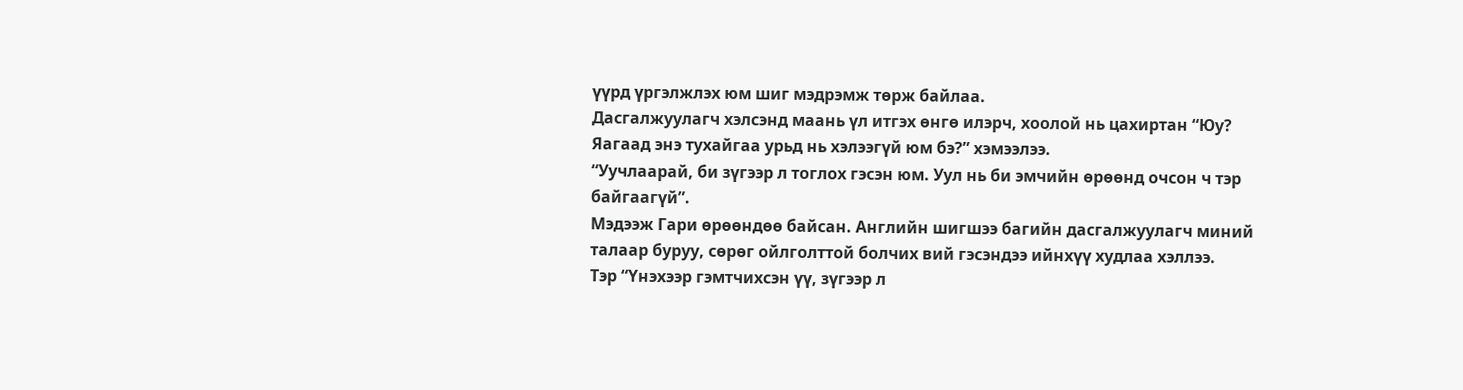үүрд үргэлжлэх юм шиг мэдрэмж төрж байлаа.
Дасгалжуулагч хэлсэнд маань үл итгэх өнгө илэрч, хоолой нь цахиртан “Юу? Яагаад энэ тухайгаа урьд нь хэлээгүй юм бэ?” хэмээлээ.
“Уучлаарай, би зүгээр л тоглох гэсэн юм. Уул нь би эмчийн өрөөнд очсон ч тэр байгаагүй”.
Мэдээж Гари өрөөндөө байсан. Английн шигшээ багийн дасгалжуулагч миний талаар буруу, сөрөг ойлголттой болчих вий гэсэндээ ийнхүү худлаа хэллээ.
Тэр “Үнэхээр гэмтчихсэн үү, зүгээр л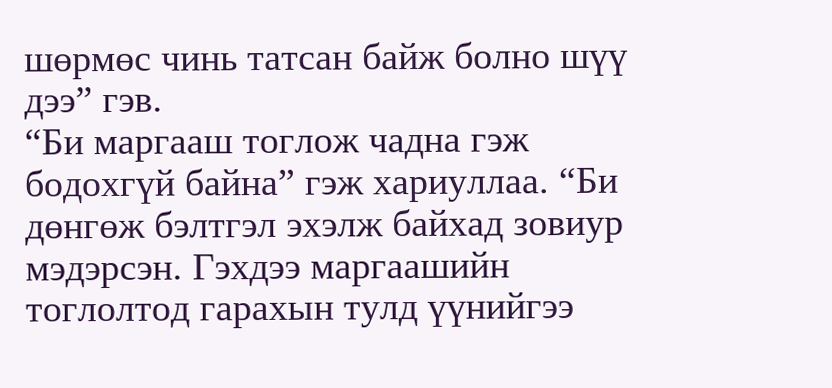шөрмөс чинь татсан байж болно шүү дээ” гэв.
“Би маргааш тоглож чадна гэж бодохгүй байна” гэж хариуллаа. “Би дөнгөж бэлтгэл эхэлж байхад зовиур мэдэрсэн. Гэхдээ маргаашийн тоглолтод гарахын тулд үүнийгээ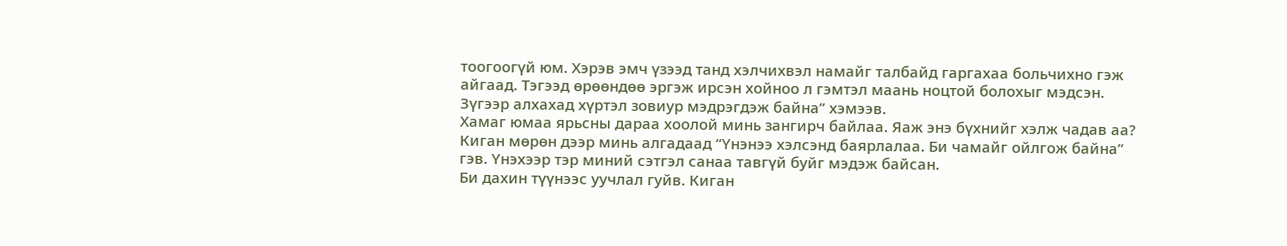тоогоогүй юм. Хэрэв эмч үзээд танд хэлчихвэл намайг талбайд гаргахаа больчихно гэж айгаад. Тэгээд өрөөндөө эргэж ирсэн хойноо л гэмтэл маань ноцтой болохыг мэдсэн. Зүгээр алхахад хүртэл зовиур мэдрэгдэж байна” хэмээв.
Хамаг юмаа ярьсны дараа хоолой минь зангирч байлаа. Яаж энэ бүхнийг хэлж чадав аа? Киган мөрөн дээр минь алгадаад “Үнэнээ хэлсэнд баярлалаа. Би чамайг ойлгож байна” гэв. Үнэхээр тэр миний сэтгэл санаа тавгүй буйг мэдэж байсан.
Би дахин түүнээс уучлал гуйв. Киган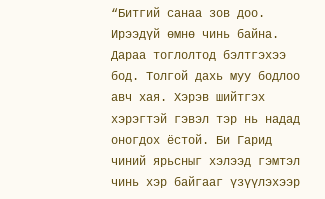“Битгий санаа зов доо. Ирээдүй өмнө чинь байна. Дараа тоглолтод бэлтгэхээ бод. Толгой дахь муу бодлоо авч хая. Хэрэв шийтгэх хэрэгтэй гэвэл тэр нь надад оногдох ёстой. Би Гарид чиний ярьсныг хэлээд гэмтэл чинь хэр байгааг үзүүлэхээр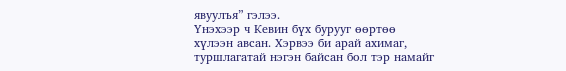явуулъя” гэлээ.
Үнэхээр ч Кевин бүх бурууг өөртөө хүлээн авсан. Хэрвээ би арай ахимаг, туршлагатай нэгэн байсан бол тэр намайг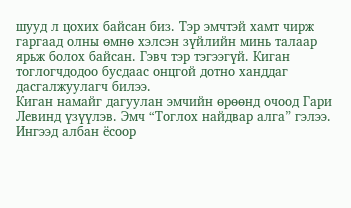шууд л цохих байсан биз. Тэр эмчтэй хамт чирж гаргаад олны өмнө хэлсэн зүйлийн минь талаар ярьж болох байсан. Гэвч тэр тэгээгүй. Киган тоглогчдодоо бусдаас онцгой дотно ханддаг дасгалжуулагч билээ.
Киган намайг дагуулан эмчийн өрөөнд очоод Гари Левинд үзүүлэв. Эмч “Тоглох найдвар алга” гэлээ. Ингээд албан ёсоор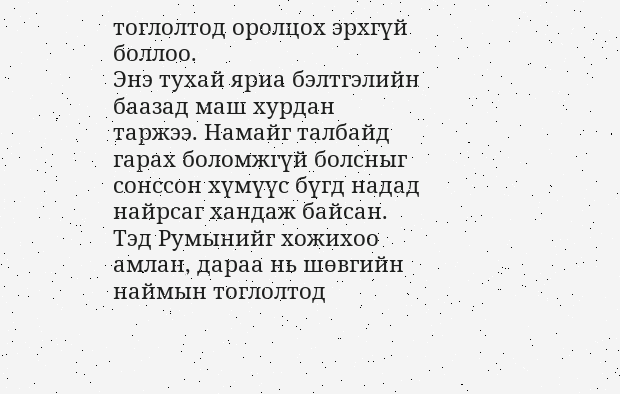тоглолтод оролцох эрхгүй боллоо.
Энэ тухай яриа бэлтгэлийн баазад маш хурдан таржээ. Намайг талбайд гарах боломжгүй болсныг сонссон хүмүүс бүгд надад найрсаг хандаж байсан. Тэд Румынийг хожихоо амлан, дараа нь шөвгийн наймын тоглолтод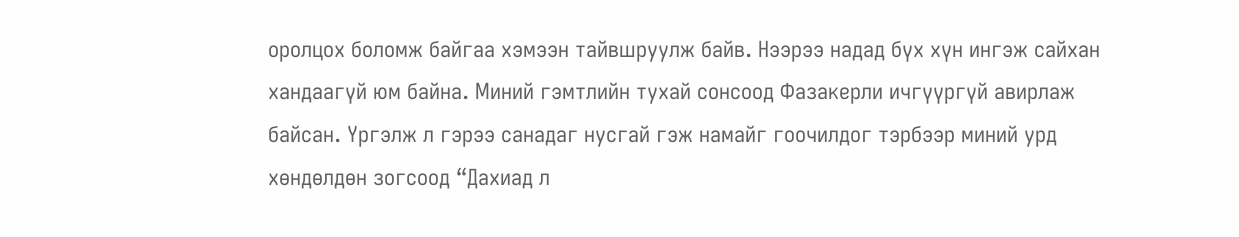оролцох боломж байгаа хэмээн тайвшруулж байв. Нээрээ надад бүх хүн ингэж сайхан хандаагүй юм байна. Миний гэмтлийн тухай сонсоод Фазакерли ичгүүргүй авирлаж байсан. Үргэлж л гэрээ санадаг нусгай гэж намайг гоочилдог тэрбээр миний урд хөндөлдөн зогсоод “Дахиад л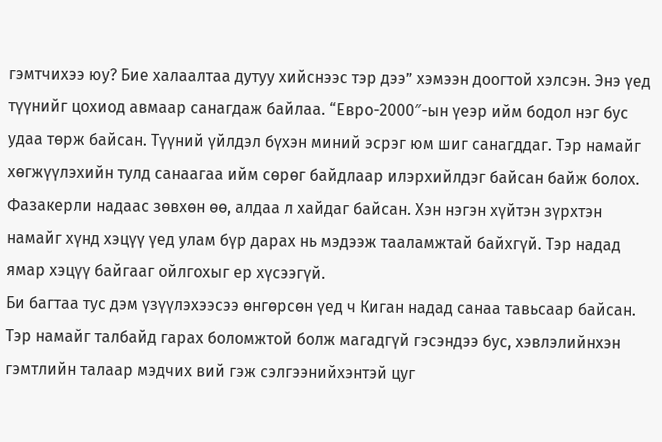гэмтчихээ юу? Бие халаалтаа дутуу хийснээс тэр дээ” хэмээн доогтой хэлсэн. Энэ үед түүнийг цохиод авмаар санагдаж байлаа. “Евро-2000″-ын үеэр ийм бодол нэг бус удаа төрж байсан. Түүний үйлдэл бүхэн миний эсрэг юм шиг санагддаг. Тэр намайг хөгжүүлэхийн тулд санаагаа ийм сөрөг байдлаар илэрхийлдэг байсан байж болох. Фазакерли надаас зөвхөн өө, алдаа л хайдаг байсан. Хэн нэгэн хүйтэн зүрхтэн намайг хүнд хэцүү үед улам бүр дарах нь мэдээж тааламжтай байхгүй. Тэр надад ямар хэцүү байгааг ойлгохыг ер хүсээгүй.
Би багтаа тус дэм үзүүлэхээсээ өнгөрсөн үед ч Киган надад санаа тавьсаар байсан. Тэр намайг талбайд гарах боломжтой болж магадгүй гэсэндээ бус, хэвлэлийнхэн гэмтлийн талаар мэдчих вий гэж сэлгээнийхэнтэй цуг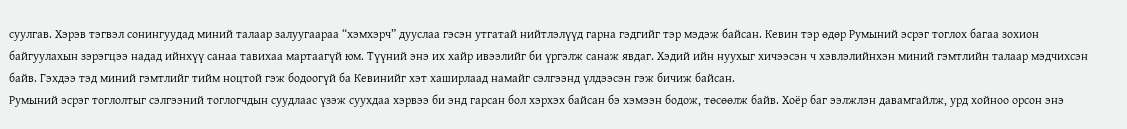суулгав. Хэрэв тэгвэл сонингуудад миний талаар залуугаараа “хэмхэрч” дууслаа гэсэн утгатай нийтлэлүүд гарна гэдгийг тэр мэдэж байсан. Кевин тэр өдөр Румыний эсрэг тоглох багаа зохион байгуулахын зэрэгцээ надад ийнхүү санаа тавихаа мартаагүй юм. Түүний энэ их хайр ивээлийг би үргэлж санаж явдаг. Хэдий ийн нуухыг хичээсэн ч хэвлэлийнхэн миний гэмтлийн талаар мэдчихсэн байв. Гэхдээ тэд миний гэмтлийг тийм ноцтой гэж бодоогүй ба Кевинийг хэт хаширлаад намайг сэлгээнд үлдээсэн гэж бичиж байсан.
Румыний эсрэг тоглолтыг сэлгээний тоглогчдын суудлаас үзэж суухдаа хэрвээ би энд гарсан бол хэрхэх байсан бэ хэмээн бодож, төсөөлж байв. Хоёр баг ээлжлэн давамгайлж, урд хойноо орсон энэ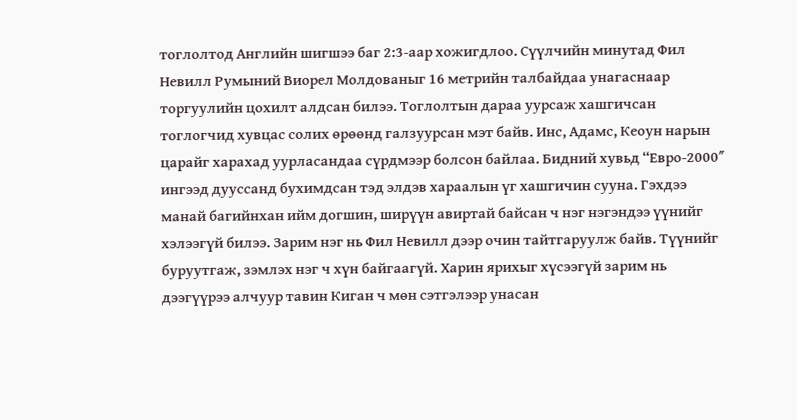тоглолтод Английн шигшээ баг 2:3-аар хожигдлоо. Сүүлчийн минутад Фил Невилл Румыний Виорел Молдованыг 16 метрийн талбайдаа унагаснаар торгуулийн цохилт алдсан билээ. Тоглолтын дараа уурсаж хашгичсан тоглогчид хувцас солих өрөөнд галзуурсан мэт байв. Инс, Адамс, Кеоун нарын царайг харахад уурласандаа сүрдмээр болсон байлаа. Бидний хувьд “Евро-2000″ ингээд дууссанд бухимдсан тэд элдэв хараалын үг хашгичин сууна. Гэхдээ манай багийнхан ийм догшин, ширүүн авиртай байсан ч нэг нэгэндээ үүнийг хэлээгүй билээ. Зарим нэг нь Фил Невилл дээр очин тайтгаруулж байв. Түүнийг буруутгаж, зэмлэх нэг ч хүн байгаагүй. Харин ярихыг хүсээгүй зарим нь дээгүүрээ алчуур тавин Киган ч мөн сэтгэлээр унасан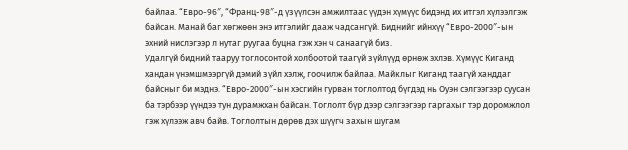байлаа. “Евро-96″, “Франц-98″-д үзүүлсэн амжилтаас үүдэн хүмүүс бидэнд их итгэл хүлээлгэж байсан. Манай баг хөгжөөн энэ итгэлийг дааж чадсангүй. Биднийг ийнхүү “Евро-2000″-ын эхний нислэгээр л нутаг руугаа буцна гэж хэн ч санаагүй биз.
Удалгүй бидний тааруу тоглосонтой холбоотой таагүй зүйлүүд өрнөж эхлэв. Хүмүүс Киганд хандан үнэмшмээргүй дэмий зүйл хэлж, гоочилж байлаа. Майклыг Киганд таагүй ханддаг байсныг би мэднэ. “Евро-2000″-ын хэсгийн гурван тоглолтод бүгдэд нь Оуэн сэлгээгээр суусан ба тэрбээр үүндээ тун дурамжхан байсан. Тоглолт бүр дээр сэлгээгээр гаргахыг тэр доромжлол гэж хүлээж авч байв. Тоглолтын дөрөв дэх шүүгч захын шугам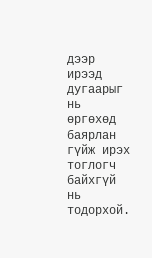дээр ирээд дугаарыг нь өргөхөд баярлан гүйж ирэх тоглогч байхгүй нь тодорхой.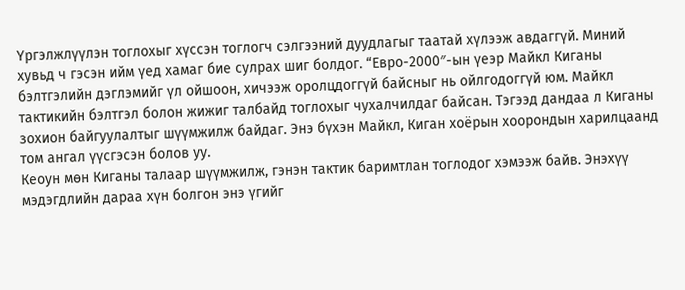Үргэлжлүүлэн тоглохыг хүссэн тоглогч сэлгээний дуудлагыг таатай хүлээж авдаггүй. Миний хувьд ч гэсэн ийм үед хамаг бие сулрах шиг болдог. “Евро-2000″-ын үеэр Майкл Киганы бэлтгэлийн дэглэмийг үл ойшоон, хичээж оролцдоггүй байсныг нь ойлгодоггүй юм. Майкл тактикийн бэлтгэл болон жижиг талбайд тоглохыг чухалчилдаг байсан. Тэгээд дандаа л Киганы зохион байгуулалтыг шүүмжилж байдаг. Энэ бүхэн Майкл, Киган хоёрын хоорондын харилцаанд том ангал үүсгэсэн болов уу.
Кеоун мөн Киганы талаар шүүмжилж, гэнэн тактик баримтлан тоглодог хэмээж байв. Энэхүү мэдэгдлийн дараа хүн болгон энэ үгийг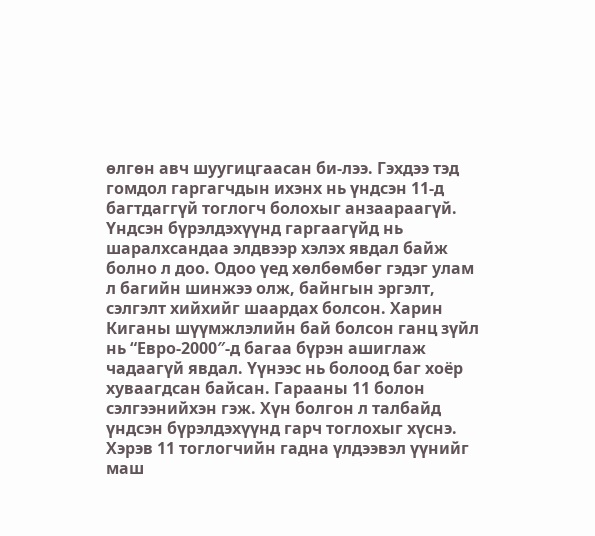өлгөн авч шуугицгаасан би-лээ. Гэхдээ тэд гомдол гаргагчдын ихэнх нь үндсэн 11-д багтдаггүй тоглогч болохыг анзаараагүй. Үндсэн бүрэлдэхүүнд гаргаагүйд нь шаралхсандаа элдвээр хэлэх явдал байж болно л доо. Одоо үед хөлбөмбөг гэдэг улам л багийн шинжээ олж, байнгын эргэлт, сэлгэлт хийхийг шаардах болсон. Харин Киганы шүүмжлэлийн бай болсон ганц зүйл нь “Евро-2000″-д багаа бүрэн ашиглаж чадаагүй явдал. Үүнээс нь болоод баг хоёр хуваагдсан байсан. Гарааны 11 болон сэлгээнийхэн гэж. Хүн болгон л талбайд үндсэн бүрэлдэхүүнд гарч тоглохыг хүснэ. Хэрэв 11 тоглогчийн гадна үлдээвэл үүнийг маш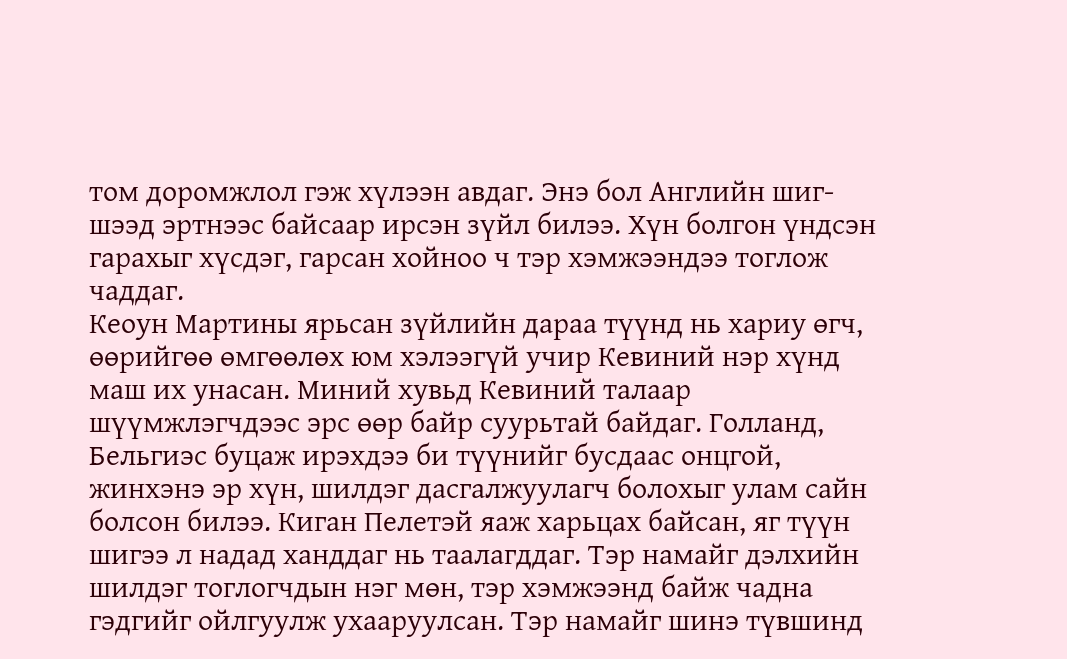том доромжлол гэж хүлээн авдаг. Энэ бол Английн шиг-шээд эртнээс байсаар ирсэн зүйл билээ. Хүн болгон үндсэн гарахыг хүсдэг, гарсан хойноо ч тэр хэмжээндээ тоглож чаддаг.
Кеоун Мартины ярьсан зүйлийн дараа түүнд нь хариу өгч, өөрийгөө өмгөөлөх юм хэлээгүй учир Кевиний нэр хүнд маш их унасан. Миний хувьд Кевиний талаар шүүмжлэгчдээс эрс өөр байр суурьтай байдаг. Голланд, Бельгиэс буцаж ирэхдээ би түүнийг бусдаас онцгой, жинхэнэ эр хүн, шилдэг дасгалжуулагч болохыг улам сайн болсон билээ. Киган Пелетэй яаж харьцах байсан, яг түүн шигээ л надад ханддаг нь таалагддаг. Тэр намайг дэлхийн шилдэг тоглогчдын нэг мөн, тэр хэмжээнд байж чадна гэдгийг ойлгуулж ухааруулсан. Тэр намайг шинэ түвшинд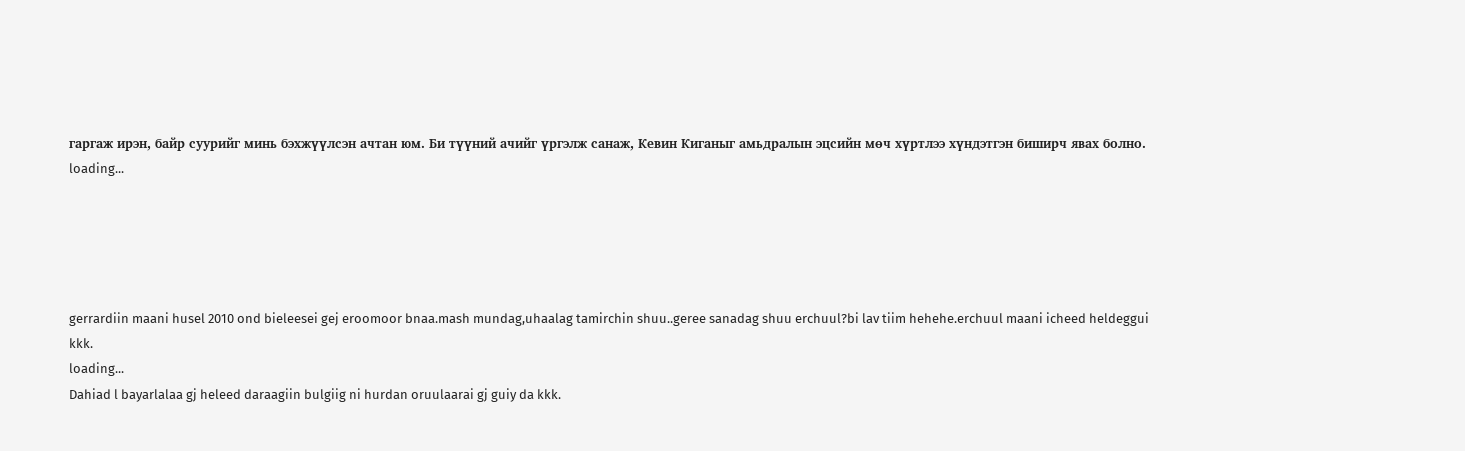гаргаж ирэн, байр суурийг минь бэхжүүлсэн ачтан юм. Би түүний ачийг үргэлж санаж, Кевин Киганыг амьдралын эцсийн мөч хүртлээ хүндэтгэн биширч явах болно.
loading...





gerrardiin maani husel 2010 ond bieleesei gej eroomoor bnaa.mash mundag,uhaalag tamirchin shuu..geree sanadag shuu erchuul?bi lav tiim hehehe.erchuul maani icheed heldeggui kkk.
loading...
Dahiad l bayarlalaa gj heleed daraagiin bulgiig ni hurdan oruulaarai gj guiy da kkk.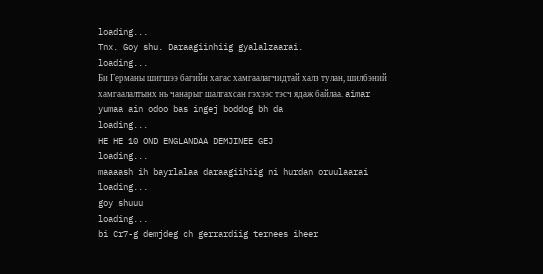loading...
Tnx. Goy shu. Daraagiinhiig gyalalzaarai.
loading...
Би Германы шигшээ багийн хагас хамгаалагчидтай халз тулан, шилбэний хамгаалалтынх нь чанарыг шалгахсан гэхээс тэсч ядаж байлаа. aimar yumaa ain odoo bas ingej boddog bh da
loading...
HE HE 10 OND ENGLANDAA DEMJINEE GEJ
loading...
maaaash ih bayrlalaa daraagiihiig ni hurdan oruulaarai
loading...
goy shuuu
loading...
bi Cr7-g demjdeg ch gerrardiig ternees iheer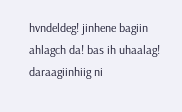hvndeldeg! jinhene bagiin ahlagch da! bas ih uhaalag! daraagiinhiig ni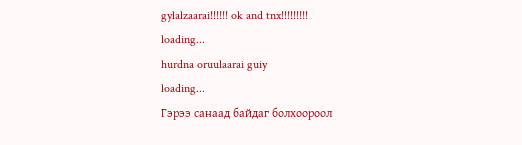gylalzaarai!!!!!! ok and tnx!!!!!!!!!
loading...
hurdna oruulaarai guiy
loading...
Гэрээ санаад байдаг болхоороол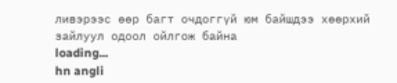ливэрээс өөр багт очдоггүй юм байшдээ хөөрхий зайлуул одоол ойлгож байна
loading...
hn angli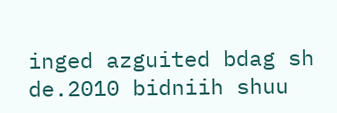inged azguited bdag sh de.2010 bidniih shuu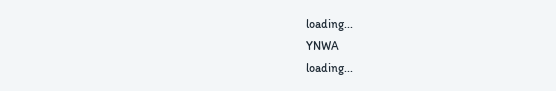loading...
YNWA
loading...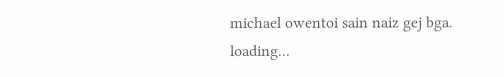michael owentoi sain naiz gej bga.
loading...